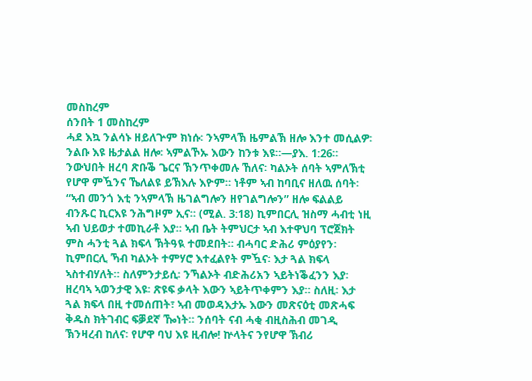መስከረም
ሰንበት 1 መስከረም
ሓደ እኳ ንልሳኑ ዘይለጕም ክነሱ፡ ንኣምላኽ ዜምልኽ ዘሎ እንተ መሲልዎ፡ ንልቡ እዩ ዜታልል ዘሎ፡ ኣምልኾኡ እውን ከንቱ እዩ።—ያእ. 1:26።
ንውህበት ዘረባ ጽቡቕ ጌርና ኽንጥቀመሉ ኸለና፡ ካልኦት ሰባት ኣምለኽቲ የሆዋ ምዃንና ኼለልዩ ይኽእሉ እዮም። ነቶም ኣብ ከባቢና ዘለዉ ሰባት፡ “ኣብ መንጎ እቲ ንኣምላኽ ዜገልግሎን ዘየገልግሎን” ዘሎ ፍልልይ ብንጹር ኪርእዩ ንሕግዞም ኢና። (ሚል. 3:18) ኪምበርሊ ዝስማ ሓብቲ ነዚ ኣብ ህይወታ ተመኪራቶ እያ። ኣብ ቤት ትምህርታ ኣብ እተዋህባ ፕሮጀክት ምስ ሓንቲ ጓል ክፍላ ኽትዓዪ ተመደበት። ብሓባር ድሕሪ ምዕያየን፡ ኪምበርሊ ኻብ ካልኦት ተምሃሮ እተፈልየት ምዃና፡ እታ ጓል ክፍላ ኣስተብሃለት። ስለምንታይሲ፡ ንኻልኦት ብድሕሪአን ኣይትነቕፈንን እያ፡ ዘረባኣ ኣወንታዊ እዩ፡ ጽዩፍ ቃላት እውን ኣይትጥቀምን እያ። ስለዚ፡ እታ ጓል ክፍላ በዚ ተመሰጠት፣ ኣብ መወዳእታኡ እውን መጽናዕቲ መጽሓፍ ቅዱስ ክትገብር ፍቓደኛ ዀነት። ንሰባት ናብ ሓቂ ብዚስሕብ መገዲ ኽንዛረብ ከለና፡ የሆዋ ባህ እዩ ዚብሎ! ኵላትና ንየሆዋ ኽብሪ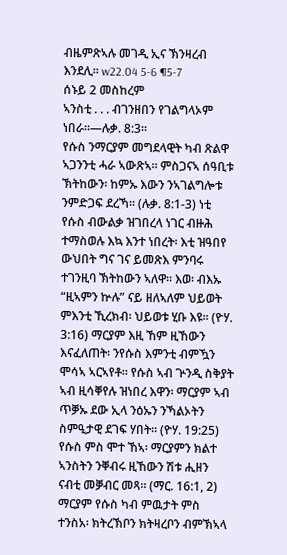ብዜምጽኣሉ መገዲ ኢና ኽንዛረብ እንደሊ። w22.04 5-6 ¶5-7
ሰኑይ 2 መስከረም
ኣንስቲ . . . ብገንዘበን የገልግላኦም ነበራ።—ሉቃ. 8:3።
የሱስ ንማርያም መግደላዊት ካብ ጽልዋ ኣጋንንቲ ሓራ ኣውጽኣ። ምስጋናኣ ሰዓቢቱ ኽትከውን፡ ከምኡ እውን ንኣገልግሎቱ ንምድጋፍ ደረኻ። (ሉቃ. 8:1-3) ነቲ የሱስ ብውልቃ ዝገበረላ ነገር ብዙሕ ተማስወሉ እኳ እንተ ነበረት፡ እቲ ዝዓበየ ውህበት ግና ገና ይመጽእ ምንባሩ ተገንዚባ ኽትከውን ኣለዋ። እወ፡ ብእኡ “ዚኣምን ኵሉ” ናይ ዘለኣለም ህይወት ምእንቲ ኺረክብ፡ ህይወቱ ሂቡ እዩ። (ዮሃ. 3:16) ማርያም እዚ ኸም ዚኸውን እናፈለጠት፡ ንየሱስ እምንቲ ብምዃን ሞሳኣ ኣርኣየቶ። የሱስ ኣብ ጕንዲ ስቅያት ኣብ ዚሳቐየሉ ዝነበረ እዋን፡ ማርያም ኣብ ጥቓኡ ደው ኢላ ንዕኡን ንኻልኦትን ስምዒታዊ ደገፍ ሃበት። (ዮሃ. 19:25) የሱስ ምስ ሞተ ኸኣ፡ ማርያምን ክልተ ኣንስትን ንቐብሩ ዚኸውን ሽቱ ሒዘን ናብቲ መቓብር መጻ። (ማር. 16:1, 2) ማርያም የሱስ ካብ ምዉታት ምስ ተንስአ፡ ክትረኽቦን ክትዛረቦን ብምኽኣላ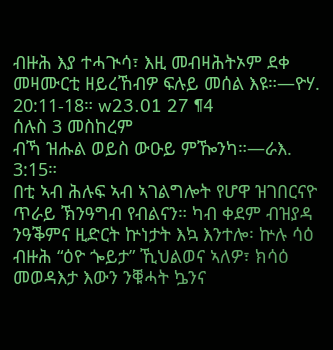ብዙሕ እያ ተሓጒሳ፣ እዚ መብዛሕትኦም ደቀ መዛሙርቲ ዘይረኸብዎ ፍሉይ መሰል እዩ።—ዮሃ. 20:11-18። w23.01 27 ¶4
ሰሉስ 3 መስከረም
ብኻ ዝሑል ወይስ ውዑይ ምዀንካ።—ራእ. 3:15።
በቲ ኣብ ሕሉፍ ኣብ ኣገልግሎት የሆዋ ዝገበርናዮ ጥራይ ኽንዓግብ የብልናን። ካብ ቀደም ብዝያዳ ንዓቕምና ዚድርት ኵነታት እኳ እንተሎ፡ ኵሉ ሳዕ ብዙሕ “ዕዮ ጐይታ” ኺህልወና ኣለዎ፣ ክሳዕ መወዳእታ እውን ንቑሓት ኴንና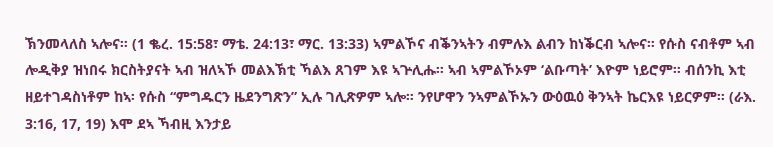ኽንመላለስ ኣሎና። (1 ቈረ. 15:58፣ ማቴ. 24:13፣ ማር. 13:33) ኣምልኾና ብቕንኣትን ብምሉእ ልብን ከነቕርብ ኣሎና። የሱስ ናብቶም ኣብ ሎዲቅያ ዝነበሩ ክርስትያናት ኣብ ዝለኣኾ መልእኽቲ ኻልእ ጸገም እዩ ኣጕሊሑ። ኣብ ኣምልኾኦም ‘ልቡጣት’ እዮም ነይሮም። ብሰንኪ እቲ ዘይተገዳስነቶም ከኣ፡ የሱስ “ምግዱርን ዜደንግጽን” ኢሉ ገሊጽዎም ኣሎ። ንየሆዋን ንኣምልኾኡን ውዕዉዕ ቅንኣት ኬርእዩ ነይርዎም። (ራእ. 3:16, 17, 19) እሞ ደኣ ኻብዚ እንታይ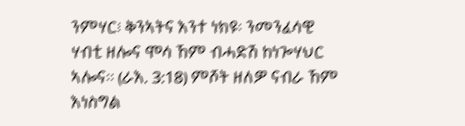ንምሃር፧ ቅንኣትና እንተ ነክዩ፡ ንመንፈሳዊ ሃብቲ ዘሎና ሞሳ ኸም ብሓድሽ ከነጐሃህር ኣሎና። (ራእ. 3:18) ምሾት ዘለዎ ናብራ ኸም እነስግል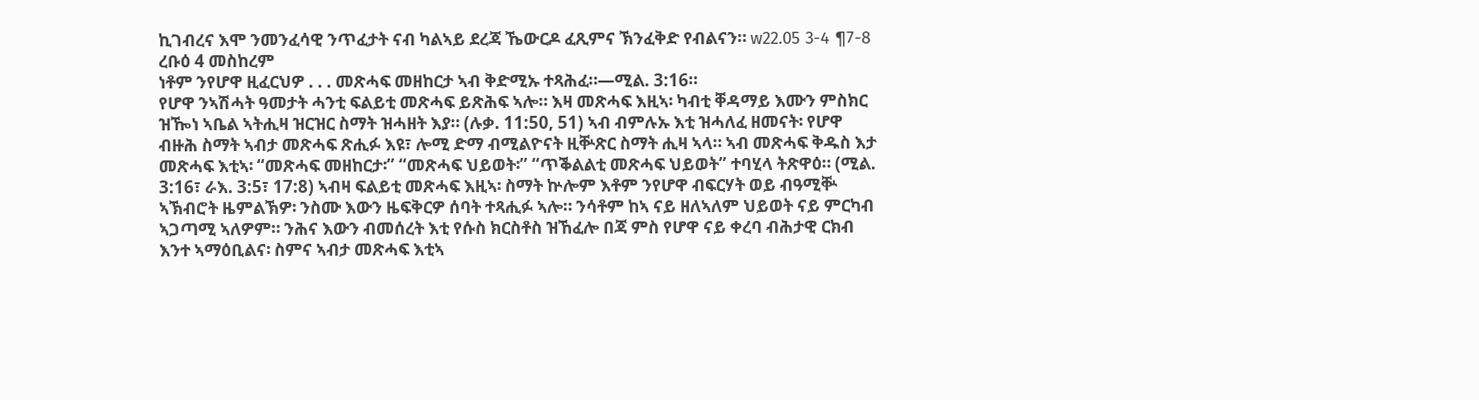ኪገብረና እሞ ንመንፈሳዊ ንጥፈታት ናብ ካልኣይ ደረጃ ኼውርዶ ፈጺምና ኽንፈቅድ የብልናን። w22.05 3-4 ¶7-8
ረቡዕ 4 መስከረም
ነቶም ንየሆዋ ዚፈርህዎ . . . መጽሓፍ መዘከርታ ኣብ ቅድሚኡ ተጻሕፈ።—ሚል. 3:16።
የሆዋ ንኣሽሓት ዓመታት ሓንቲ ፍልይቲ መጽሓፍ ይጽሕፍ ኣሎ። እዛ መጽሓፍ እዚኣ፡ ካብቲ ቐዳማይ እሙን ምስክር ዝዀነ ኣቤል ኣትሒዛ ዝርዝር ስማት ዝሓዘት እያ። (ሉቃ. 11:50, 51) ኣብ ብምሉኡ እቲ ዝሓለፈ ዘመናት፡ የሆዋ ብዙሕ ስማት ኣብታ መጽሓፍ ጽሒፉ እዩ፣ ሎሚ ድማ ብሚልዮናት ዚቝጽር ስማት ሒዛ ኣላ። ኣብ መጽሓፍ ቅዱስ እታ መጽሓፍ እቲኣ፡ “መጽሓፍ መዘከርታ፡” “መጽሓፍ ህይወት፡” “ጥቕልልቲ መጽሓፍ ህይወት” ተባሂላ ትጽዋዕ። (ሚል. 3:16፣ ራእ. 3:5፣ 17:8) ኣብዛ ፍልይቲ መጽሓፍ እዚኣ፡ ስማት ኵሎም እቶም ንየሆዋ ብፍርሃት ወይ ብዓሚቝ ኣኽብሮት ዜምልኽዎ፡ ንስሙ እውን ዜፍቅርዎ ሰባት ተጻሒፉ ኣሎ። ንሳቶም ከኣ ናይ ዘለኣለም ህይወት ናይ ምርካብ ኣጋጣሚ ኣለዎም። ንሕና እውን ብመሰረት እቲ የሱስ ክርስቶስ ዝኸፈሎ በጃ ምስ የሆዋ ናይ ቀረባ ብሕታዊ ርክብ እንተ ኣማዕቢልና፡ ስምና ኣብታ መጽሓፍ እቲኣ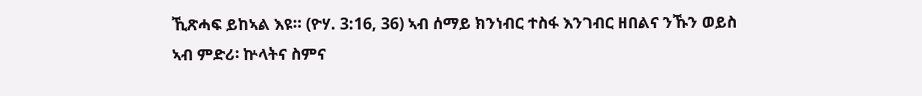ኺጽሓፍ ይከኣል እዩ። (ዮሃ. 3:16, 36) ኣብ ሰማይ ክንነብር ተስፋ እንገብር ዘበልና ንኹን ወይስ ኣብ ምድሪ፡ ኵላትና ስምና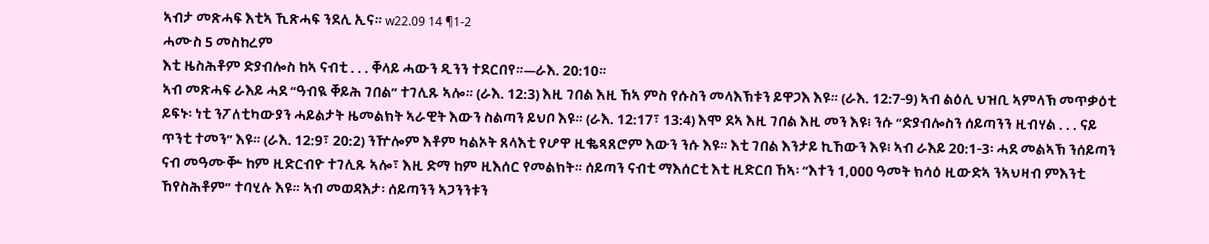ኣብታ መጽሓፍ እቲኣ ኺጽሓፍ ንደሊ ኢና። w22.09 14 ¶1-2
ሓሙስ 5 መስከረም
እቲ ዜስሕቶም ድያብሎስ ከኣ ናብቲ . . . ቐላይ ሓውን ዲንን ተደርበየ።—ራእ. 20:10።
ኣብ መጽሓፍ ራእይ ሓደ “ዓብዪ ቐይሕ ገበል” ተገሊጹ ኣሎ። (ራእ. 12:3) እዚ ገበል እዚ ኸኣ ምስ የሱስን መላእኽቱን ይዋጋእ እዩ። (ራእ. 12:7-9) ኣብ ልዕሊ ህዝቢ ኣምላኽ መጥቃዕቲ ይፍኑ፡ ነቲ ንፖለቲካውያን ሓይልታት ዜመልክት ኣራዊት እውን ስልጣን ይህቦ እዩ። (ራእ. 12:17፣ 13:4) እሞ ደኣ እዚ ገበል እዚ መን እዩ፧ ንሱ “ድያብሎስን ሰይጣንን ዚብሃል . . . ናይ ጥንቲ ተመን” እዩ። (ራእ. 12:9፣ 20:2) ንዅሎም እቶም ካልኦት ጸላእቲ የሆዋ ዚቈጻጸሮም እውን ንሱ እዩ። እቲ ገበል እንታይ ኪኸውን እዩ፧ ኣብ ራእይ 20:1-3፡ ሓደ መልኣኽ ንሰይጣን ናብ መዓሙቝ ከም ዚድርብዮ ተገሊጹ ኣሎ፣ እዚ ድማ ከም ዚእሰር የመልክት። ሰይጣን ናብቲ ማእሰርቲ እቲ ዚድርበ ኸኣ፡ “እተን 1,000 ዓመት ክሳዕ ዚውድኣ ንኣህዛብ ምእንቲ ኸየስሕቶም” ተባሂሉ እዩ። ኣብ መወዳእታ፡ ሰይጣንን ኣጋንንቱን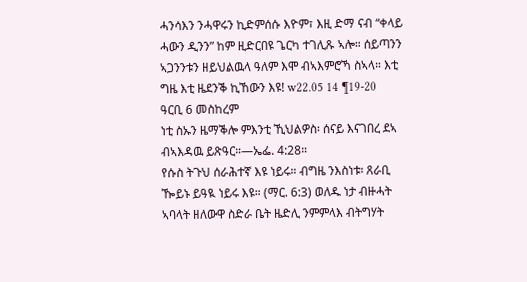ሓንሳእን ንሓዋሩን ኪድምሰሱ እዮም፣ እዚ ድማ ናብ “ቀላይ ሓውን ዲንን” ከም ዚድርበዩ ጌርካ ተገሊጹ ኣሎ። ሰይጣንን ኣጋንንቱን ዘይህልዉላ ዓለም እሞ ብኣእምሮኻ ስኣላ። እቲ ግዜ እቲ ዜደንቕ ኪኸውን እዩ! w22.05 14 ¶19-20
ዓርቢ 6 መስከረም
ነቲ ስኡን ዜማቕሎ ምእንቲ ኺህልዎስ፡ ሰናይ እናገበረ ደኣ ብኣእዳዉ ይጽዓር።—ኤፌ. 4:28።
የሱስ ትጉህ ሰራሕተኛ እዩ ነይሩ። ብግዜ ንእስነቱ፡ ጸራቢ ዀይኑ ይዓዪ ነይሩ እዩ። (ማር. 6:3) ወለዱ ነታ ብዙሓት ኣባላት ዘለውዋ ስድራ ቤት ዜድሊ ንምምላእ ብትግሃት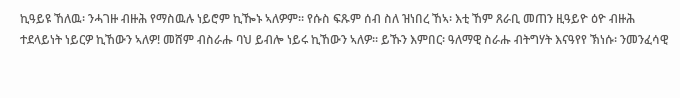ኪዓይዩ ኸለዉ፡ ንሓገዙ ብዙሕ የማስዉሉ ነይሮም ኪዀኑ ኣለዎም። የሱስ ፍጹም ሰብ ስለ ዝነበረ ኸኣ፡ እቲ ኸም ጸራቢ መጠን ዚዓይዮ ዕዮ ብዙሕ ተደላይነት ነይርዎ ኪኸውን ኣለዎ! መሸም ብስራሑ ባህ ይብሎ ነይሩ ኪኸውን ኣለዎ። ይኹን እምበር፡ ዓለማዊ ስራሑ ብትግሃት እናዓየየ ኽነሱ፡ ንመንፈሳዊ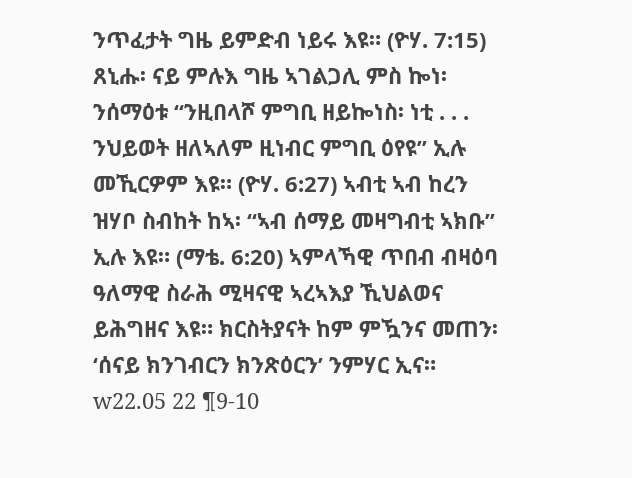ንጥፈታት ግዜ ይምድብ ነይሩ እዩ። (ዮሃ. 7:15) ጸኒሑ፡ ናይ ምሉእ ግዜ ኣገልጋሊ ምስ ኰነ፡ ንሰማዕቱ “ንዚበላሾ ምግቢ ዘይኰነስ፡ ነቲ . . . ንህይወት ዘለኣለም ዚነብር ምግቢ ዕየዩ” ኢሉ መኺርዎም እዩ። (ዮሃ. 6:27) ኣብቲ ኣብ ከረን ዝሃቦ ስብከት ከኣ፡ “ኣብ ሰማይ መዛግብቲ ኣክቡ” ኢሉ እዩ። (ማቴ. 6:20) ኣምላኻዊ ጥበብ ብዛዕባ ዓለማዊ ስራሕ ሚዛናዊ ኣረኣእያ ኺህልወና ይሕግዘና እዩ። ክርስትያናት ከም ምዃንና መጠን፡ ‘ሰናይ ክንገብርን ክንጽዕርን’ ንምሃር ኢና። w22.05 22 ¶9-10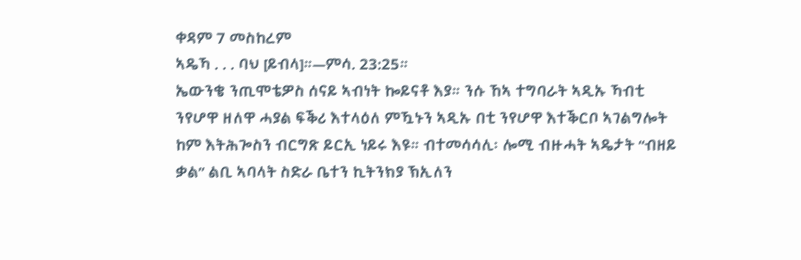ቀዳም 7 መስከረም
ኣዴኻ . . . ባህ [ይብላ]።—ምሳ. 23:25።
ኤውንቄ ንጢሞቴዎስ ሰናይ ኣብነት ኰይናቶ እያ። ንሱ ኸኣ ተግባራት ኣዲኡ ኻብቲ ንየሆዋ ዘለዋ ሓያል ፍቕሪ እተላዕለ ምዃኑን ኣዲኡ በቲ ንየሆዋ እተቕርቦ ኣገልግሎት ከም እትሕጐስን ብርግጽ ይርኢ ነይሩ እዩ። ብተመሳሳሊ፡ ሎሚ ብዙሓት ኣዴታት “ብዘይ ቃል” ልቢ ኣባላት ስድራ ቤተን ኪትንክያ ኽኢለን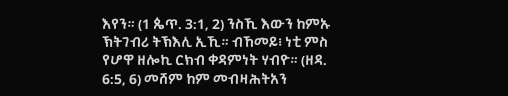እየን። (1 ጴጥ. 3:1, 2) ንስኺ እውን ከምኡ ኽትገብሪ ትኽእሊ ኢኺ። ብኸመይ፧ ነቲ ምስ የሆዋ ዘሎኪ ርክብ ቀዳምነት ሃብዮ። (ዘዳ. 6:5, 6) መሸም ከም መብዛሕትአን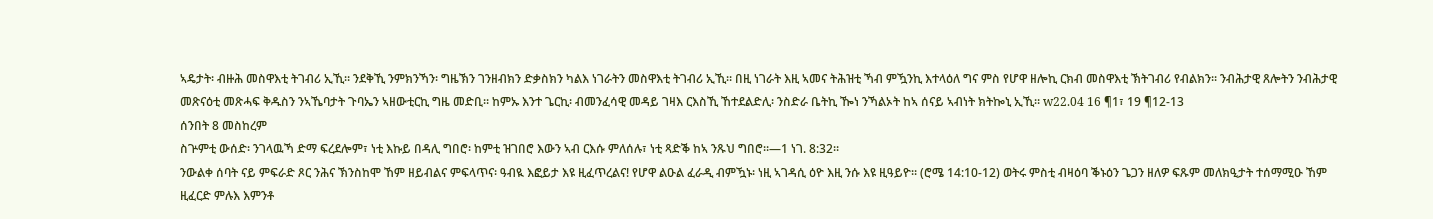ኣዴታት፡ ብዙሕ መስዋእቲ ትገብሪ ኢኺ። ንደቅኺ ንምክንኻን፡ ግዜኽን ገንዘብክን ድቃስክን ካልእ ነገራትን መስዋእቲ ትገብሪ ኢኺ። በዚ ነገራት እዚ ኣመና ትሕዝቲ ኻብ ምዃንኪ እተላዕለ ግና ምስ የሆዋ ዘሎኪ ርክብ መስዋእቲ ኽትገብሪ የብልክን። ንብሕታዊ ጸሎትን ንብሕታዊ መጽናዕቲ መጽሓፍ ቅዱስን ንኣኼባታት ጉባኤን ኣዘውቲርኪ ግዜ መድቢ። ከምኡ እንተ ጌርኪ፡ ብመንፈሳዊ መዳይ ገዛእ ርእስኺ ኸተደልድሊ፡ ንስድራ ቤትኪ ዀነ ንኻልኦት ከኣ ሰናይ ኣብነት ክትኰኒ ኢኺ። w22.04 16 ¶1፣ 19 ¶12-13
ሰንበት 8 መስከረም
ስጕምቲ ውሰድ፡ ንገላዉኻ ድማ ፍረደሎም፣ ነቲ እኩይ በዳሊ ግበሮ፡ ከምቲ ዝገበሮ እውን ኣብ ርእሱ ምለሰሉ፣ ነቲ ጻድቕ ከኣ ንጹህ ግበሮ።—1 ነገ. 8:32።
ንውልቀ ሰባት ናይ ምፍራድ ጾር ንሕና ኽንስከሞ ኸም ዘይብልና ምፍላጥና፡ ዓብዪ እፎይታ እዩ ዚፈጥረልና! የሆዋ ልዑል ፈራዲ ብምዃኑ፡ ነዚ ኣገዳሲ ዕዮ እዚ ንሱ እዩ ዚዓይዮ። (ሮሜ 14:10-12) ወትሩ ምስቲ ብዛዕባ ቕኑዕን ጌጋን ዘለዎ ፍጹም መለክዒታት ተሰማሚዑ ኸም ዚፈርድ ምሉእ እምንቶ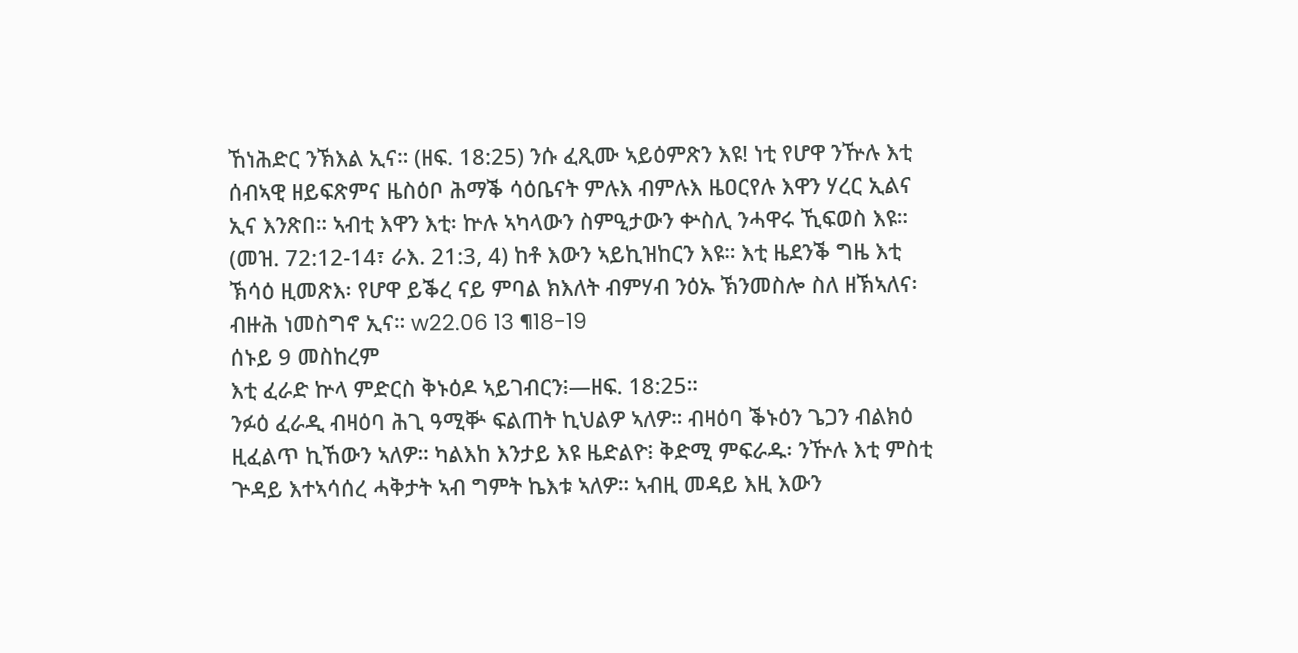ኸነሕድር ንኽእል ኢና። (ዘፍ. 18:25) ንሱ ፈጺሙ ኣይዕምጽን እዩ! ነቲ የሆዋ ንዅሉ እቲ ሰብኣዊ ዘይፍጽምና ዜስዕቦ ሕማቕ ሳዕቤናት ምሉእ ብምሉእ ዜዐርየሉ እዋን ሃረር ኢልና ኢና እንጽበ። ኣብቲ እዋን እቲ፡ ኵሉ ኣካላውን ስምዒታውን ቍስሊ ንሓዋሩ ኺፍወስ እዩ። (መዝ. 72:12-14፣ ራእ. 21:3, 4) ከቶ እውን ኣይኪዝከርን እዩ። እቲ ዜደንቕ ግዜ እቲ ኽሳዕ ዚመጽእ፡ የሆዋ ይቕረ ናይ ምባል ክእለት ብምሃብ ንዕኡ ኽንመስሎ ስለ ዘኽኣለና፡ ብዙሕ ነመስግኖ ኢና። w22.06 13 ¶18-19
ሰኑይ 9 መስከረም
እቲ ፈራድ ኵላ ምድርስ ቅኑዕዶ ኣይገብርን፧—ዘፍ. 18:25።
ንፉዕ ፈራዲ ብዛዕባ ሕጊ ዓሚቝ ፍልጠት ኪህልዎ ኣለዎ። ብዛዕባ ቕኑዕን ጌጋን ብልክዕ ዚፈልጥ ኪኸውን ኣለዎ። ካልእከ እንታይ እዩ ዜድልዮ፧ ቅድሚ ምፍራዱ፡ ንዅሉ እቲ ምስቲ ጕዳይ እተኣሳሰረ ሓቅታት ኣብ ግምት ኬእቱ ኣለዎ። ኣብዚ መዳይ እዚ እውን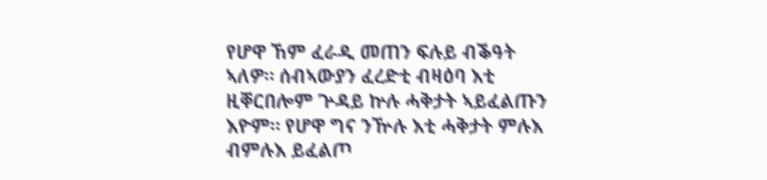የሆዋ ኸም ፈራዲ መጠን ፍሉይ ብቕዓት ኣለዎ። ሰብኣውያን ፈረድቲ ብዛዕባ እቲ ዚቐርበሎም ጕዳይ ኵሉ ሓቅታት ኣይፈልጡን እዮም። የሆዋ ግና ንዅሉ እቲ ሓቅታት ምሉእ ብምሉእ ይፈልጦ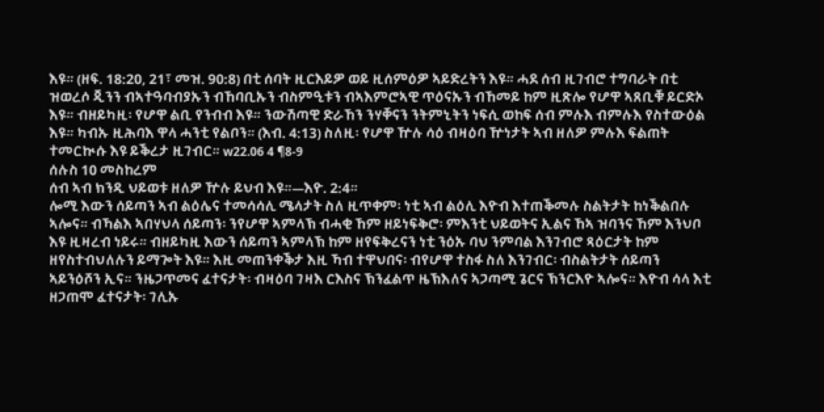እዩ። (ዘፍ. 18:20, 21፣ መዝ. 90:8) በቲ ሰባት ዚርእይዎ ወይ ዚሰምዕዎ ኣይድረትን እዩ። ሓደ ሰብ ዚገብሮ ተግባራት በቲ ዝወረሶ ጂንን ብኣተዓባብያኡን ብኸባቢኡን ብስምዒቱን ብኣእምሮኣዊ ጥዕናኡን ብኸመይ ከም ዚጽሎ የሆዋ ኣጸቢቑ ይርድኦ እዩ። ብዘይካዚ፡ የሆዋ ልቢ የንብብ እዩ። ንውሽጣዊ ድራኸን ንሃቐናን ንትምኒትን ነፍሲ ወከፍ ሰብ ምሉእ ብምሉእ የስተውዕል እዩ። ካብኡ ዚሕባእ ዋላ ሓንቲ የልቦን። (እብ. 4:13) ስለዚ፡ የሆዋ ዅሉ ሳዕ ብዛዕባ ዅነታት ኣብ ዘለዎ ምሉእ ፍልጠት ተመርኲሱ እዩ ይቕረታ ዚገብር። w22.06 4 ¶8-9
ሰሉስ 10 መስከረም
ሰብ ኣብ ክንዲ ህይወቱ ዘለዎ ዅሉ ይህብ እዩ።—እዮ. 2:4።
ሎሚ እውን ሰይጣን ኣብ ልዕሌና ተመሳሳሊ ሜላታት ስለ ዚጥቀም፡ ነቲ ኣብ ልዕሊ እዮብ እተጠቕመሉ ስልትታት ከነቕልበሉ ኣሎና። ብኻልእ ኣበሃህላ ሰይጣን፡ ንየሆዋ ኣምላኽ ብሓቂ ኸም ዘይነፍቅሮ፡ ምእንቲ ህይወትና ኢልና ኸኣ ዝባንና ኸም እንህቦ እዩ ዚዛረብ ነይሩ። ብዘይካዚ እውን ሰይጣን ኣምላኽ ከም ዘየፍቅረናን ነቲ ንዕኡ ባህ ንምባል እንገብሮ ጻዕርታት ከም ዘየስተብህለሉን ይማጐት እዩ። እዚ መጠንቀቕታ እዚ ኻብ ተዋህበና፡ ብየሆዋ ተስፋ ስለ እንገብር፡ ብስልትታት ሰይጣን ኣይንዕሾን ኢና። ንዜጋጥመና ፈተናታት፡ ብዛዕባ ገዛእ ርእስና ኽንፈልጥ ዜኽእለና ኣጋጣሚ ጌርና ኽንርእዮ ኣሎና። እዮብ ሳላ እቲ ዘጋጠሞ ፈተናታት፡ ገሊኡ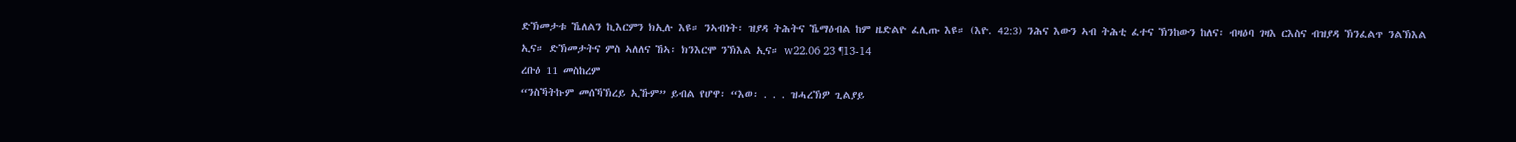ድኽመታቱ ኼለልን ኪእርምን ክኢሉ እዩ። ንኣብነት፡ ዝያዳ ትሕትና ኼማዕብል ከም ዜድልዮ ፈሊጡ እዩ። (እዮ. 42:3) ንሕና እውን ኣብ ትሕቲ ፈተና ኽንከውን ከለና፡ ብዛዕባ ገዛእ ርእስና ብዝያዳ ኽንፈልጥ ንልኽእል ኢና። ድኽመታትና ምስ ኣለለና ኸኣ፡ ክንእርሞ ንኽእል ኢና። w22.06 23 ¶13-14
ረቡዕ 11 መስከረም
“ንስኻትኩም መሰኻኽረይ ኢኹም” ይብል የሆዋ፡ “እወ፡ . . . ዝሓረኽዎ ጊልያይ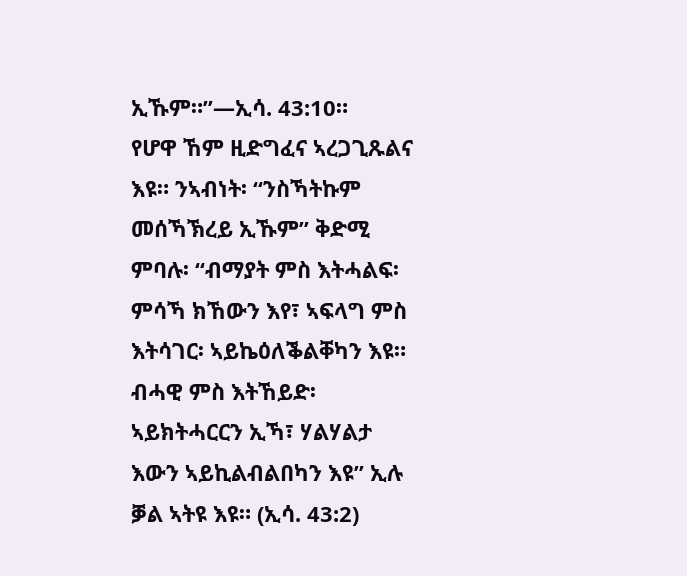ኢኹም።”—ኢሳ. 43:10።
የሆዋ ኸም ዚድግፈና ኣረጋጊጹልና እዩ። ንኣብነት፡ “ንስኻትኩም መሰኻኽረይ ኢኹም” ቅድሚ ምባሉ፡ “ብማያት ምስ እትሓልፍ፡ ምሳኻ ክኸውን እየ፣ ኣፍላግ ምስ እትሳገር፡ ኣይኬዕለቕልቐካን እዩ። ብሓዊ ምስ እትኸይድ፡ ኣይክትሓርርን ኢኻ፣ ሃልሃልታ እውን ኣይኪልብልበካን እዩ” ኢሉ ቓል ኣትዩ እዩ። (ኢሳ. 43:2)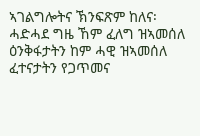ኣገልግሎትና ኽንፍጽም ከለና፡ ሓድሓደ ግዜ ኸም ፈለግ ዝኣመሰለ ዕንቅፋታትን ከም ሓዊ ዝኣመሰለ ፈተናታትን የጋጥመና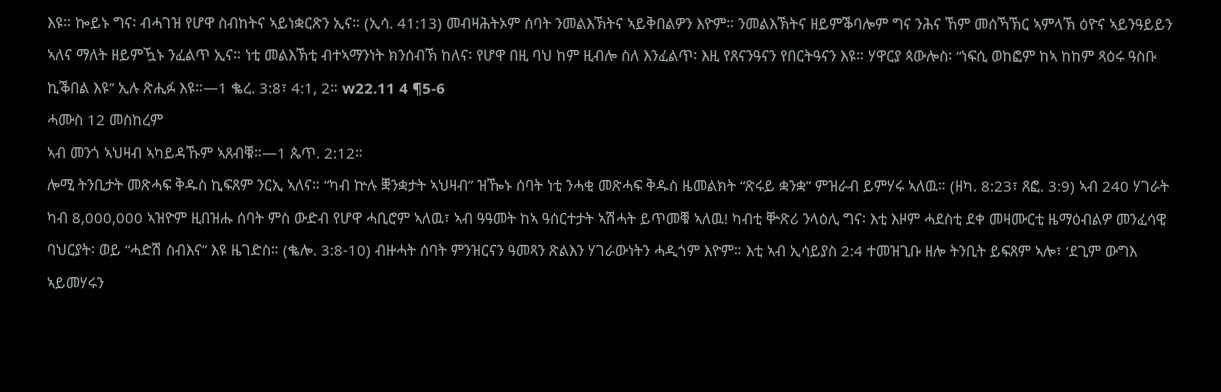እዩ። ኰይኑ ግና፡ ብሓገዝ የሆዋ ስብከትና ኣይነቋርጽን ኢና። (ኢሳ. 41:13) መብዛሕትኦም ሰባት ንመልእኽትና ኣይቅበልዎን እዮም። ንመልእኽትና ዘይምቕባሎም ግና ንሕና ኸም መሰኻኽር ኣምላኽ ዕዮና ኣይንዓይይን ኣለና ማለት ዘይምዃኑ ንፈልጥ ኢና። ነቲ መልእኽቲ ብተኣማንነት ክንሰብኽ ከለና፡ የሆዋ በዚ ባህ ከም ዚብሎ ስለ እንፈልጥ፡ እዚ የጸናንዓናን የበርትዓናን እዩ። ሃዋርያ ጳውሎስ፡ “ነፍሲ ወከፎም ከኣ ከከም ጻዕሩ ዓስቡ ኪቕበል እዩ” ኢሉ ጽሒፉ እዩ።—1 ቈረ. 3:8፣ 4:1, 2። w22.11 4 ¶5-6
ሓሙስ 12 መስከረም
ኣብ መንጎ ኣህዛብ ኣካይዳኹም ኣጸብቑ።—1 ጴጥ. 2:12።
ሎሚ ትንቢታት መጽሓፍ ቅዱስ ኪፍጸም ንርኢ ኣለና። “ካብ ኵሉ ቛንቋታት ኣህዛብ” ዝዀኑ ሰባት ነቲ ንሓቂ መጽሓፍ ቅዱስ ዜመልክት “ጽሩይ ቋንቋ” ምዝራብ ይምሃሩ ኣለዉ። (ዘካ. 8:23፣ ጸፎ. 3:9) ኣብ 240 ሃገራት ካብ 8,000,000 ኣዝዮም ዚበዝሑ ሰባት ምስ ውድብ የሆዋ ሓቢሮም ኣለዉ፣ ኣብ ዓዓመት ከኣ ዓሰርተታት ኣሽሓት ይጥመቑ ኣለዉ! ካብቲ ቝጽሪ ንላዕሊ ግና፡ እቲ እዞም ሓደስቲ ደቀ መዛሙርቲ ዜማዕብልዎ መንፈሳዊ ባህርያት፡ ወይ “ሓድሽ ስብእና” እዩ ዜገድስ። (ቈሎ. 3:8-10) ብዙሓት ሰባት ምንዝርናን ዓመጻን ጽልእን ሃገራውነትን ሓዲጎም እዮም። እቲ ኣብ ኢሳይያስ 2:4 ተመዝጊቡ ዘሎ ትንቢት ይፍጸም ኣሎ፣ ‘ደጊም ውግእ ኣይመሃሩን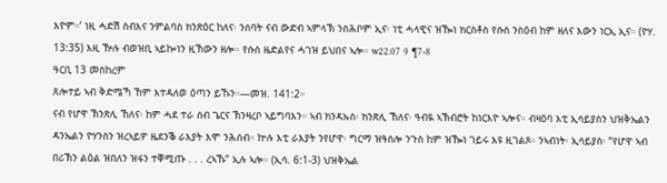እዮም።’ ነዚ ሓድሽ ስብእና ንምልባስ ክንጽዕር ከለና፡ ንሰባት ናብ ውድብ ኣምላኽ ንስሕቦም ኢና፡ ነቲ ሓላዊና ዝዀነ ክርስቶስ የሱስ ንስዕብ ከም ዘለና እውን ነርኢ ኢና። (ዮሃ. 13:35) እዚ ዅሉ ብወዝቢ ኣይኰነን ዚኸውን ዘሎ። የሱስ ዜድልየና ሓገዝ ይህበና ኣሎ። w22.07 9 ¶7-8
ዓርቢ 13 መስከረም
ጸሎተይ ኣብ ቅድሜኻ ኸም እተዳለወ ዕጣን ይኹን።—መዝ. 141:2።
ናብ የሆዋ ኽንጽሊ ኸለና፡ ከም ሓደ ተራ ሰብ ጌርና ኽንዛረቦ ኣይግባእን። ኣብ ክንዳኡስ፡ ክንጽሊ ኸለና፡ ዓብዪ ኣኽብሮት ከነርእዮ ኣሎና። ብዛዕባ እቲ ኢሳይያስን ህዝቅኤልን ዳንኤልን ዮሃንስን ዝረኣይዎ ዜደንቕ ራእያት እሞ ንሕሰብ። ኵሉ እቲ ራእያት ንየሆዋ፡ ግርማ ዝዓሰሎ ንጉስ ከም ዝዀነ ገይሩ እዩ ዚገልጾ። ንኣብነት፡ ኢሳይያስ፡ “የሆዋ ኣብ በሪኽን ልዕል ዝበለን ዝፋን ተቐሚጡ . . . ረኣኹ” ኢሉ ኣሎ። (ኢሳ. 6:1-3) ህዝቅኤል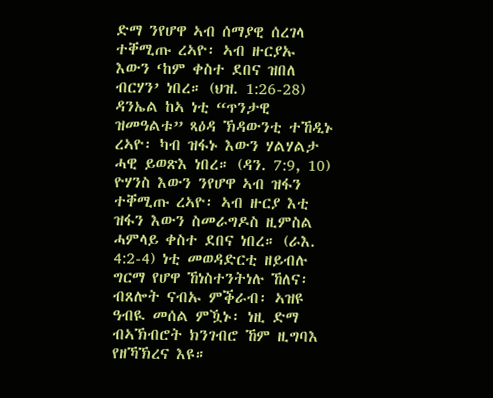ድማ ንየሆዋ ኣብ ሰማያዊ ሰረገላ ተቐሚጡ ረኣዮ፡ ኣብ ዙርያኡ እውን ‘ከም ቀስተ ደበና ዝበለ ብርሃን’ ነበረ። (ህዝ. 1:26-28) ዳንኤል ከኣ ነቲ “ጥንታዊ ዝመዓልቱ” ጻዕዳ ኽዳውንቲ ተኸዲኑ ረኣዮ፡ ካብ ዝፋኑ እውን ሃልሃልታ ሓዊ ይወጽእ ነበረ። (ዳን. 7:9, 10) ዮሃንስ እውን ንየሆዋ ኣብ ዝፋን ተቐሚጡ ረኣዮ፡ ኣብ ዙርያ እቲ ዝፋን እውን ስመራግዶስ ዚምስል ሓምላይ ቀስተ ደበና ነበረ። (ራእ. 4:2-4) ነቲ መወዳድርቲ ዘይብሉ ግርማ የሆዋ ኸነስተንትነሉ ኸለና፡ ብጸሎት ናብኡ ምቕራብ፡ ኣዝዩ ዓብዪ መሰል ምዃኑ፡ ነዚ ድማ ብኣኽብሮት ክንገብሮ ኸም ዚግባእ የዘኻኽረና እዩ።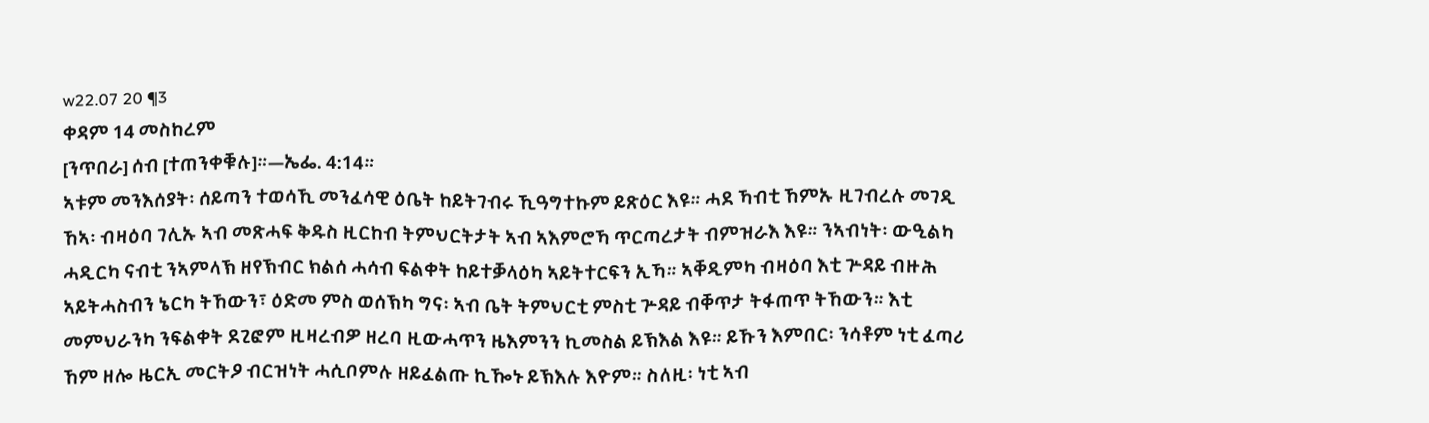w22.07 20 ¶3
ቀዳም 14 መስከረም
[ንጥበራ] ሰብ [ተጠንቀቑሉ]።—ኤፌ. 4:14።
ኣቱም መንእሰያት፡ ሰይጣን ተወሳኺ መንፈሳዊ ዕቤት ከይትገብሩ ኺዓግተኩም ይጽዕር እዩ። ሓደ ኻብቲ ኸምኡ ዚገብረሉ መገዲ ኸኣ፡ ብዛዕባ ገሊኡ ኣብ መጽሓፍ ቅዱስ ዚርከብ ትምህርትታት ኣብ ኣእምሮኻ ጥርጣረታት ብምዝራእ እዩ። ንኣብነት፡ ውዒልካ ሓዲርካ ናብቲ ንኣምላኽ ዘየኽብር ክልሰ ሓሳብ ፍልቀት ከይተቓላዕካ ኣይትተርፍን ኢኻ። ኣቐዲምካ ብዛዕባ እቲ ጕዳይ ብዙሕ ኣይትሓስብን ኔርካ ትኸውን፣ ዕድመ ምስ ወሰኽካ ግና፡ ኣብ ቤት ትምህርቲ ምስቲ ጕዳይ ብቐጥታ ትፋጠጥ ትኸውን። እቲ መምህራንካ ንፍልቀት ደጊፎም ዚዛረብዎ ዘረባ ዚውሓጥን ዜእምንን ኪመስል ይኽእል እዩ። ይኹን እምበር፡ ንሳቶም ነቲ ፈጣሪ ኸም ዘሎ ዜርኢ መርትዖ ብርዝነት ሓሲቦምሉ ዘይፈልጡ ኪዀኑ ይኽእሉ እዮም። ስለዚ፡ ነቲ ኣብ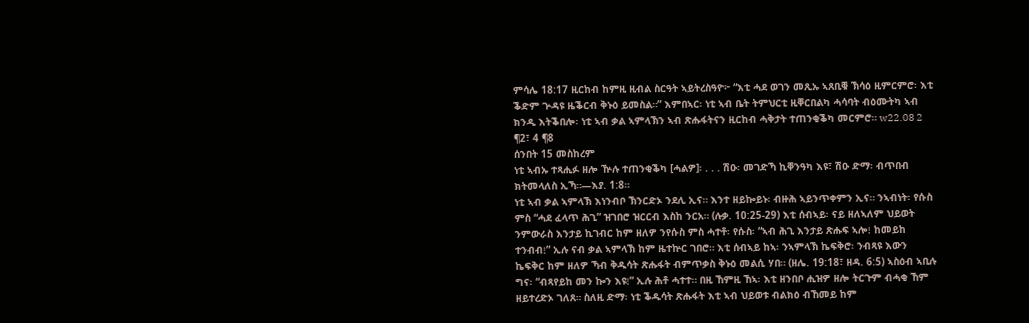ምሳሌ 18:17 ዚርከብ ከምዚ ዚብል ስርዓት ኣይትረስዓዮ፦ “እቲ ሓደ ወገን መጺኡ ኣጸቢቑ ኽሳዕ ዚምርምሮ፡ እቲ ቕድም ጕዳዩ ዜቕርብ ቅኑዕ ይመስል።” እምበኣር፡ ነቲ ኣብ ቤት ትምህርቲ ዚቐርበልካ ሓሳባት ብዕሙትካ ኣብ ክንዲ እትቕበሎ፡ ነቲ ኣብ ቃል ኣምላኽን ኣብ ጽሑፋትናን ዚርከብ ሓቅታት ተጠንቂቕካ መርምሮ። w22.08 2 ¶2፣ 4 ¶8
ሰንበት 15 መስከረም
ነቲ ኣብኡ ተጻሒፉ ዘሎ ዅሉ ተጠንቂቕካ [ሓልዎ]፡ . . . ሽዑ፡ መገድኻ ኪቐንዓካ እዩ፣ ሽዑ ድማ፡ ብጥበብ ክትመላለስ ኢኻ።—እያ. 1:8።
ነቲ ኣብ ቃል ኣምላኽ እነንብቦ ኽንርድኦ ንደሊ ኢና። እንተ ዘይኰይኑ፡ ብዙሕ ኣይንጥቀምን ኢና። ንኣብነት፡ የሱስ ምስ “ሓደ ፈላጥ ሕጊ” ዝገበሮ ዝርርብ እስከ ንርአ። (ሉቃ. 10:25-29) እቲ ሰብኣይ፡ ናይ ዘለኣለም ህይወት ንምውራስ እንታይ ኪገብር ከም ዘለዎ ንየሱስ ምስ ሓተቶ፡ የሱስ፡ “ኣብ ሕጊ እንታይ ጽሑፍ ኣሎ፧ ከመይከ ተንብብ፧” ኢሉ ናብ ቃል ኣምላኽ ከም ዜተኵር ገበሮ። እቲ ሰብኣይ ከኣ፡ ንኣምላኽ ኬፍቅሮ፡ ንብጻዩ እውን ኬፍቅር ከም ዘለዎ ኻብ ቅዱሳት ጽሑፋት ብምጥቃስ ቅኑዕ መልሲ ሃበ። (ዘሌ. 19:18፣ ዘዳ. 6:5) ኣስዕብ ኣቢሉ ግና፡ “ብጻየይከ መን ኰን እዩ፧” ኢሉ ሕቶ ሓተተ። በዚ ኸምዚ ኸኣ፡ እቲ ዘንበቦ ሒዝዎ ዘሎ ትርጉም ብሓቂ ኸም ዘይተረድኦ ገለጸ። ስለዚ ድማ፡ ነቲ ቕዱሳት ጽሑፋት እቲ ኣብ ህይወቱ ብልክዕ ብኸመይ ከም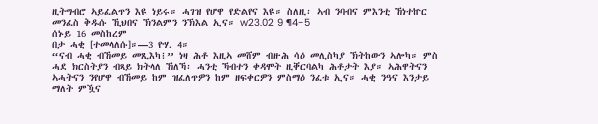ዚትግብሮ ኣይፈልጥን እዩ ነይሩ። ሓገዝ የሆዋ የድልየና እዩ። ስለዚ፡ ኣብ ንባብና ምእንቲ ኸነተኵር መንፈስ ቅዱሱ ኺህበና ኽንልምን ንኽእል ኢና። w23.02 9 ¶4-5
ሰኑይ 16 መስከረም
በታ ሓቂ [ተመላለሱ]።—3 ዮሃ. 4።
“ናብ ሓቂ ብኸመይ መጺእካ፧” ነዛ ሕቶ እዚኣ መሸም ብዙሕ ሳዕ መሊስካያ ኽትከውን ኣሎካ። ምስ ሓደ ክርስትያን ብጻይ ክትላለ ኸለኻ፡ ሓንቲ ኻብተን ቀዳሞት ዚቐርባልካ ሕቶታት እያ። ኣሕዋትናን ኣሓትናን ንየሆዋ ብኸመይ ከም ዝፈለጥዎን ከም ዘፍቀርዎን ምስማዕ ንፈቱ ኢና። ሓቂ ንዓና እንታይ ማለት ምዃና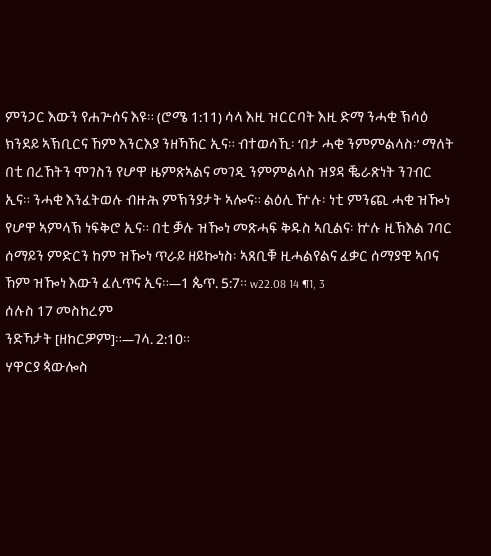ምንጋር እውን የሐጕሰና እዩ። (ሮሜ 1:11) ሳላ እዚ ዝርርባት እዚ ድማ ንሓቂ ኽሳዕ ክንደይ ኣኽቢርና ኸም እንርእያ ንዘኻኸር ኢና። ብተወሳኺ፡ ‘በታ ሓቂ ንምምልላስ፡’ ማለት በቲ በረኸትን ሞገስን የሆዋ ዜምጽኣልና መገዲ ንምምልላስ ዝያዳ ቘራጽነት ንገብር ኢና። ንሓቂ እንፈትወሉ ብዙሕ ምኽንያታት ኣሎና። ልዕሊ ዅሉ፡ ነቲ ምንጪ ሓቂ ዝዀነ የሆዋ ኣምላኽ ነፍቅሮ ኢና። በቲ ቓሉ ዝዀነ መጽሓፍ ቅዱስ ኣቢልና፡ ኵሉ ዚኽእል ገባር ሰማይን ምድርን ከም ዝዀነ ጥራይ ዘይኰነስ፡ ኣጸቢቑ ዚሓልየልና ፈቃር ሰማያዊ ኣቦና ኸም ዝዀነ እውን ፈሊጥና ኢና።—1 ጴጥ. 5:7። w22.08 14 ¶1, 3
ሰሉስ 17 መስከረም
ንድኻታት [ዘከርዎም]።—ገላ. 2:10።
ሃዋርያ ጳውሎስ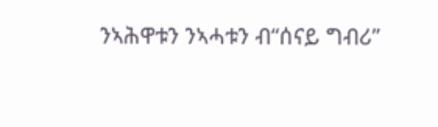ንኣሕዋቱን ንኣሓቱን ብ“ሰናይ ግብሪ”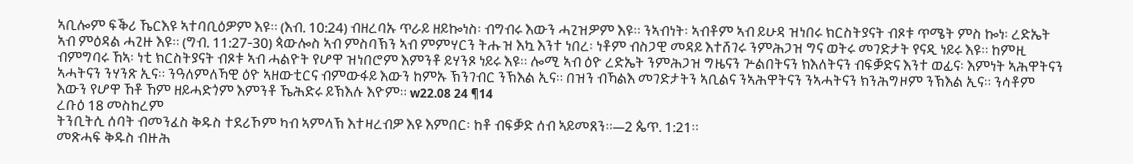ኣቢሎም ፍቕሪ ኼርእዩ ኣተባቢዕዎም እዩ። (እብ. 10:24) ብዘረባኡ ጥራይ ዘይኰነስ፡ ብግብሩ እውን ሓጊዝዎም እዩ። ንኣብነት፡ ኣብቶም ኣብ ይሁዳ ዝነበሩ ክርስትያናት ብጾቱ ጥሜት ምስ ኰነ፡ ረድኤት ኣብ ምዕዳል ሓጊዙ እዩ። (ግብ. 11:27-30) ጳውሎስ ኣብ ምስባኽን ኣብ ምምሃርን ትሑዝ እኳ እንተ ነበረ፡ ነቶም ብስጋዊ መዳይ እተሸገሩ ንምሕጋዝ ግና ወትሩ መገድታት የናዲ ነይሩ እዩ። ከምዚ ብምግባሩ ኸኣ፡ ነቲ ክርስትያናት ብጾቱ ኣብ ሓልዮት የሆዋ ዝነበሮም እምንቶ ይሃንጾ ነይሩ እዩ። ሎሚ ኣብ ዕዮ ረድኤት ንምሕጋዝ ግዜናን ጕልበትናን ክእለትናን ብፍቓድና እንተ ወፊና፡ እምነት ኣሕዋትናን ኣሓትናን ንሃንጽ ኢና። ንዓለምለኻዊ ዕዮ ኣዘውቲርና ብምውፋይ እውን ከምኡ ኽንገብር ንኽእል ኢና። በዝን ብኻልእ መገድታትን ኣቢልና ንኣሕዋትናን ንኣሓትናን ክንሕግዞም ንኽእል ኢና። ንሳቶም እውን የሆዋ ኸቶ ኸም ዘይሓድጎም እምንቶ ኼሕድሩ ይኽእሉ እዮም። w22.08 24 ¶14
ረቡዕ 18 መስከረም
ትንቢትሲ ሰባት ብመንፈስ ቅዱስ ተደሪኾም ካብ ኣምላኽ እተዛረብዎ እዩ እምበር፡ ከቶ ብፍቓድ ሰብ ኣይመጸን።—2 ጴጥ. 1:21።
መጽሓፍ ቅዱስ ብዙሕ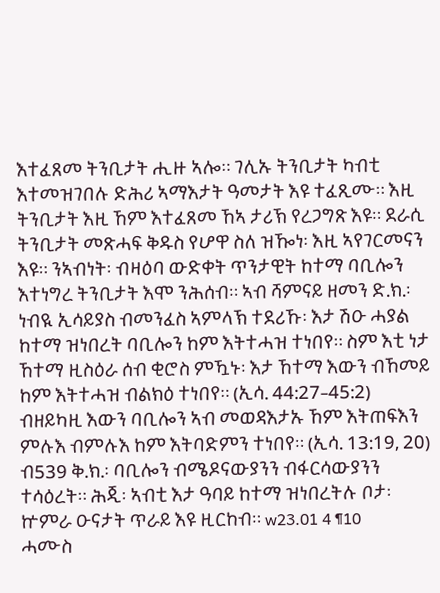እተፈጸመ ትንቢታት ሒዙ ኣሎ። ገሊኡ ትንቢታት ካብቲ እተመዝገበሉ ድሕሪ ኣማእታት ዓመታት እዩ ተፈጺሙ። እዚ ትንቢታት እዚ ኸም እተፈጸመ ኸኣ ታሪኽ የረጋግጽ እዩ። ደራሲ ትንቢታት መጽሓፍ ቅዱስ የሆዋ ስለ ዝዀነ፡ እዚ ኣየገርመናን እዩ። ንኣብነት፡ ብዛዕባ ውድቀት ጥንታዊት ከተማ ባቢሎን እተነግረ ትንቢታት እሞ ንሕሰብ። ኣብ ሻምናይ ዘመን ድ.ክ.፡ ነብዪ ኢሳይያስ ብመንፈስ ኣምላኽ ተደሪኹ፡ እታ ሽዑ ሓያል ከተማ ዝነበረት ባቢሎን ከም እትተሓዝ ተነበየ። ስም እቲ ነታ ኸተማ ዚስዕራ ሰብ ቂሮስ ምዃኑ፡ እታ ኸተማ እውን ብኸመይ ከም እትተሓዝ ብልክዕ ተነበየ። (ኢሳ. 44:27–45:2) ብዘይካዚ እውን ባቢሎን ኣብ መወዳእታኡ ኸም እትጠፍእን ምሉእ ብምሉእ ከም እትባድምን ተነበየ። (ኢሳ. 13:19, 20) ብ539 ቅ.ክ.፡ ባቢሎን ብሜዶናውያንን ብፋርሳውያንን ተሳዕረት። ሕጂ፡ ኣብቲ እታ ዓባይ ከተማ ዝነበረትሉ ቦታ፡ ኵምራ ዑናታት ጥራይ እዩ ዚርከብ። w23.01 4 ¶10
ሓሙስ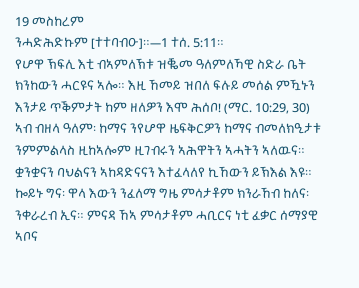19 መስከረም
ንሓድሕድኩም [ተተባብዑ]።—1 ተሰ. 5:11።
የሆዋ ኽፍሊ እቲ ብኣምለኽቱ ዝቘመ ዓለምለኻዊ ስድራ ቤት ክንከውን ሓርዩና ኣሎ። እዚ ኸመይ ዝበለ ፍሉይ መሰል ምዃኑን እንታይ ጥቕምታት ከም ዘለዎን እሞ ሕሰቦ! (ማር. 10:29, 30) ኣብ ብዘላ ዓለም፡ ከማና ንየሆዋ ዜፍቅርዎን ከማና ብመለክዒታቱ ንምምልላስ ዚከኣሎም ዚገብሩን ኣሕዋትን ኣሓትን ኣለዉና። ቋንቋናን ባህልናን ኣከዳድናናን እተፈላለየ ኪኸውን ይኽእል እዩ። ኰይኑ ግና፡ ዋላ እውን ንፈለማ ግዜ ምሳታቶም ክንራኸብ ከለና፡ ንቀራረብ ኢና። ምናዳ ኸኣ ምሳታቶም ሓቢርና ነቲ ፈቃር ሰማያዊ ኣቦና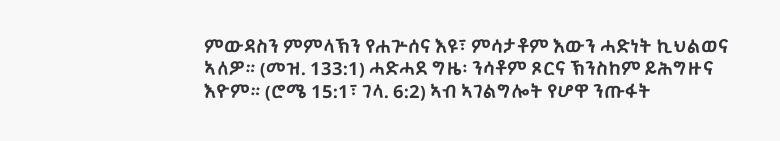ምውዳስን ምምላኽን የሐጕሰና እዩ፣ ምሳታቶም እውን ሓድነት ኪህልወና ኣለዎ። (መዝ. 133:1) ሓድሓደ ግዜ፡ ንሳቶም ጾርና ኽንስከም ይሕግዙና እዮም። (ሮሜ 15:1፣ ገላ. 6:2) ኣብ ኣገልግሎት የሆዋ ንጡፋት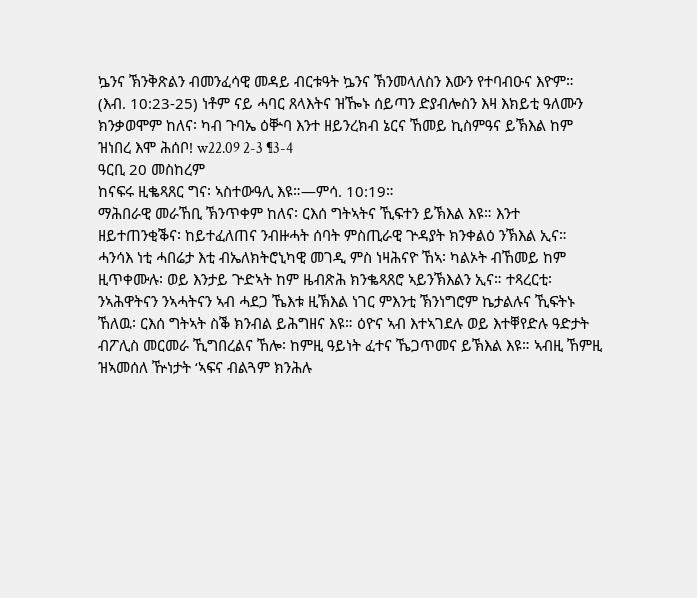ኴንና ኽንቅጽልን ብመንፈሳዊ መዳይ ብርቱዓት ኴንና ኽንመላለስን እውን የተባብዑና እዮም። (እብ. 10:23-25) ነቶም ናይ ሓባር ጸላእትና ዝዀኑ ሰይጣን ድያብሎስን እዛ እክይቲ ዓለሙን ክንቃወሞም ከለና፡ ካብ ጉባኤ ዕቝባ እንተ ዘይንረክብ ኔርና ኸመይ ኪስምዓና ይኽእል ከም ዝነበረ እሞ ሕሰቦ! w22.09 2-3 ¶3-4
ዓርቢ 20 መስከረም
ከናፍሩ ዚቈጻጸር ግና፡ ኣስተውዓሊ እዩ።—ምሳ. 10:19።
ማሕበራዊ መራኸቢ ኽንጥቀም ከለና፡ ርእሰ ግትኣትና ኺፍተን ይኽእል እዩ። እንተ ዘይተጠንቂቕና፡ ከይተፈለጠና ንብዙሓት ሰባት ምስጢራዊ ጕዳያት ክንቀልዕ ንኽእል ኢና። ሓንሳእ ነቲ ሓበሬታ እቲ ብኤለክትሮኒካዊ መገዲ ምስ ነዛሕናዮ ኸኣ፡ ካልኦት ብኸመይ ከም ዚጥቀሙሉ፡ ወይ እንታይ ጕድኣት ከም ዜብጽሕ ክንቈጻጸሮ ኣይንኽእልን ኢና። ተጻረርቲ፡ ንኣሕዋትናን ንኣሓትናን ኣብ ሓደጋ ኼእቱ ዚኽእል ነገር ምእንቲ ኽንነግሮም ኬታልሉና ኺፍትኑ ኸለዉ፡ ርእሰ ግትኣት ስቕ ክንብል ይሕግዘና እዩ። ዕዮና ኣብ እተኣገደሉ ወይ እተቐየድሉ ዓድታት ብፖሊስ መርመራ ኺግበረልና ኸሎ፡ ከምዚ ዓይነት ፈተና ኼጋጥመና ይኽእል እዩ። ኣብዚ ኸምዚ ዝኣመሰለ ዅነታት ‘ኣፍና ብልጓም ክንሕሉ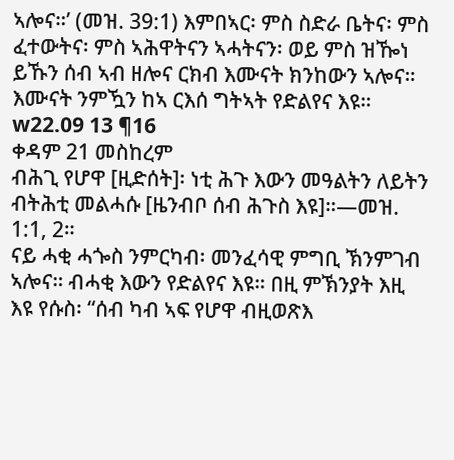ኣሎና።’ (መዝ. 39:1) እምበኣር፡ ምስ ስድራ ቤትና፡ ምስ ፈተውትና፡ ምስ ኣሕዋትናን ኣሓትናን፡ ወይ ምስ ዝዀነ ይኹን ሰብ ኣብ ዘሎና ርክብ እሙናት ክንከውን ኣሎና። እሙናት ንምዃን ከኣ ርእሰ ግትኣት የድልየና እዩ። w22.09 13 ¶16
ቀዳም 21 መስከረም
ብሕጊ የሆዋ [ዚድሰት]፡ ነቲ ሕጉ እውን መዓልትን ለይትን ብትሕቲ መልሓሱ [ዜንብቦ ሰብ ሕጉስ እዩ]።—መዝ. 1:1, 2።
ናይ ሓቂ ሓጐስ ንምርካብ፡ መንፈሳዊ ምግቢ ኽንምገብ ኣሎና። ብሓቂ እውን የድልየና እዩ። በዚ ምኽንያት እዚ እዩ የሱስ፡ “ሰብ ካብ ኣፍ የሆዋ ብዚወጽእ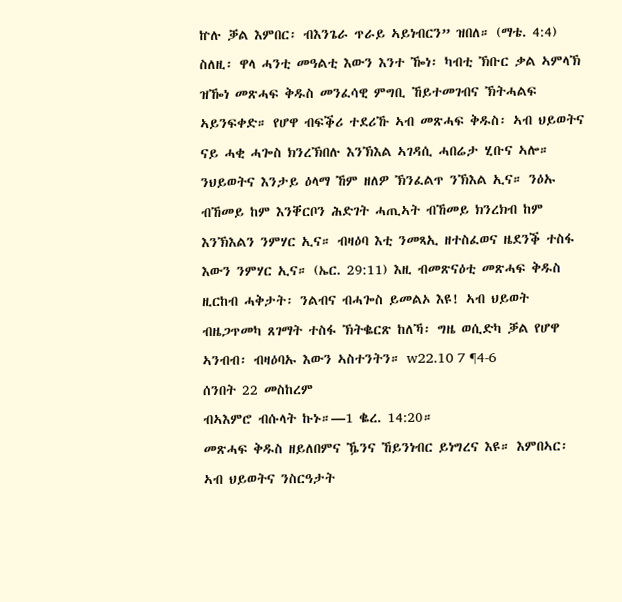ኵሉ ቓል እምበር፡ ብእንጌራ ጥራይ ኣይነብርን” ዝበለ። (ማቴ. 4:4) ስለዚ፡ ዋላ ሓንቲ መዓልቲ እውን እንተ ዀነ፡ ካብቲ ኽቡር ቃል ኣምላኽ ዝዀነ መጽሓፍ ቅዱስ መንፈሳዊ ምግቢ ኸይተመገብና ኽትሓልፍ ኣይንፍቀድ። የሆዋ ብፍቕሪ ተደሪኹ ኣብ መጽሓፍ ቅዱስ፡ ኣብ ህይወትና ናይ ሓቂ ሓጐስ ክንረኽበሉ እንኽእል ኣገዳሲ ሓበሬታ ሂቡና ኣሎ። ንህይወትና እንታይ ዕላማ ኸም ዘለዎ ኽንፈልጥ ንኽእል ኢና። ንዕኡ ብኸመይ ከም እንቐርቦን ሕድገት ሓጢኣት ብኸመይ ክንረክብ ከም እንኽእልን ንምሃር ኢና። ብዛዕባ እቲ ንመጻኢ ዘተስፈወና ዜደንቕ ተስፋ እውን ንምሃር ኢና። (ኤር. 29:11) እዚ ብመጽናዕቲ መጽሓፍ ቅዱስ ዚርከብ ሓቅታት፡ ንልብና ብሓጐስ ይመልኦ እዩ! ኣብ ህይወት ብዜጋጥመካ ጸገማት ተስፋ ኽትቈርጽ ከለኻ፡ ግዜ ወሲድካ ቓል የሆዋ ኣንብብ፡ ብዛዕባኡ እውን ኣስተንትን። w22.10 7 ¶4-6
ሰንበት 22 መስከረም
ብኣእምሮ ብሱላት ኩኑ።—1 ቈረ. 14:20።
መጽሓፍ ቅዱስ ዘይለበምና ዄንና ኸይንነብር ይነግረና እዩ። እምበኣር፡ ኣብ ህይወትና ንስርዓታት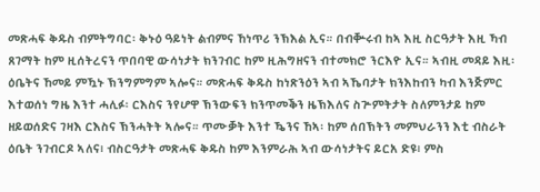መጽሓፍ ቅዱስ ብምትግባር፡ ቅኑዕ ዓይነት ልብምና ኸነጥሪ ንኽእል ኢና። በብቝሩብ ከኣ እዚ ስርዓታት እዚ ኻብ ጸገማት ከም ዚሰትረናን ጥበባዊ ውሳነታት ክንገብር ከም ዚሕግዘናን ብተመክሮ ንርእዮ ኢና። ኣብዚ መዳይ እዚ፡ ዕቤትና ኸመይ ምዃኑ ኽንግምግም ኣሎና። መጽሓፍ ቅዱስ ከነጽንዕን ኣብ ኣኼባታት ክንእከብን ካብ እንጅምር እተወሰነ ግዜ እንተ ሓሊፉ፡ ርእስና ንየሆዋ ኽንውፍን ክንጥመቕን ዜኽእለና ስጕምትታት ስለምንታይ ከም ዘይወሰድና ገዛእ ርእስና ኽንሓትት ኣሎና። ጥሙቓት እንተ ዄንና ኸኣ፡ ከም ሰበኽትን መምህራንን እቲ ብስራት ዕቤት ንገብርዶ ኣለና፧ ብስርዓታት መጽሓፍ ቅዱስ ከም እንምራሕ ኣብ ውሳነታትና ይርአ ድዩ፧ ምስ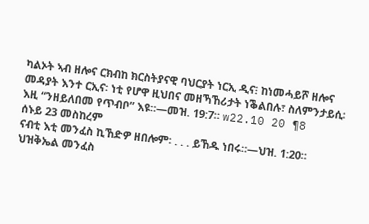ካልኦት ኣብ ዘሎና ርክብከ ክርስትያናዊ ባህርያት ነርኢ ዲና፧ ከነመሓይሾ ዘሎና መዳያት እንተ ርኢና፡ ነቲ የሆዋ ዚህበና መዘኻኸሪታት ነቕልበሉ፣ ስለምንታይሲ፡ እዚ “ንዘይለበመ የጥብቦ” እዩ።—መዝ. 19:7። w22.10 20 ¶8
ሰኑይ 23 መስከረም
ናብቲ እቲ መንፈስ ኪኸድዎ ዘበሎም፡ . . . ይኸዱ ነበሩ።—ህዝ. 1:20።
ህዝቅኤል መንፈስ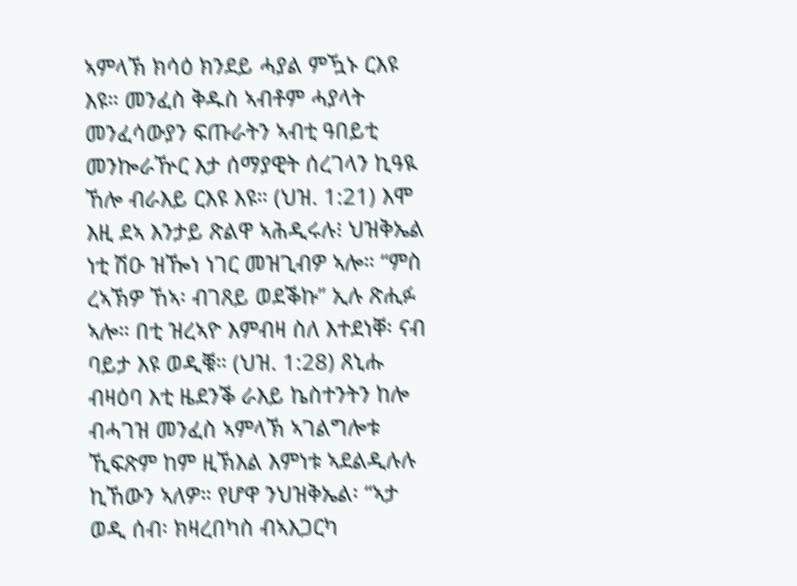ኣምላኽ ክሳዕ ክንደይ ሓያል ምዃኑ ርእዩ እዩ። መንፈስ ቅዱስ ኣብቶም ሓያላት መንፈሳውያን ፍጡራትን ኣብቲ ዓበይቲ መንኰራዅር እታ ሰማያዊት ሰረገላን ኪዓዪ ኸሎ ብራእይ ርእዩ እዩ። (ህዝ. 1:21) እሞ እዚ ደኣ እንታይ ጽልዋ ኣሕዲሩሉ፧ ህዝቅኤል ነቲ ሽዑ ዝዀነ ነገር መዝጊብዎ ኣሎ። “ምስ ረኣኽዎ ኸኣ፡ ብገጸይ ወደቕኩ” ኢሉ ጽሒፉ ኣሎ። በቲ ዝረኣዮ እምብዛ ስለ እተደነቐ፡ ናብ ባይታ እዩ ወዲቑ። (ህዝ. 1:28) ጸኒሑ ብዛዕባ እቲ ዜደንቕ ራእይ ኬስተንትን ከሎ ብሓገዝ መንፈስ ኣምላኽ ኣገልግሎቱ ኺፍጽም ከም ዚኽእል እምነቱ ኣደልዲሉሉ ኪኸውን ኣለዎ። የሆዋ ንህዝቅኤል፡ “ኣታ ወዲ ሰብ፡ ክዛረበካስ ብኣእጋርካ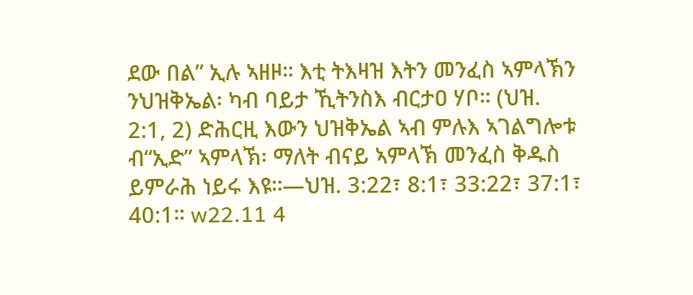ደው በል” ኢሉ ኣዘዞ። እቲ ትእዛዝ እትን መንፈስ ኣምላኽን ንህዝቅኤል፡ ካብ ባይታ ኺትንስእ ብርታዐ ሃቦ። (ህዝ. 2:1, 2) ድሕርዚ እውን ህዝቅኤል ኣብ ምሉእ ኣገልግሎቱ ብ“ኢድ” ኣምላኽ፡ ማለት ብናይ ኣምላኽ መንፈስ ቅዱስ ይምራሕ ነይሩ እዩ።—ህዝ. 3:22፣ 8:1፣ 33:22፣ 37:1፣ 40:1። w22.11 4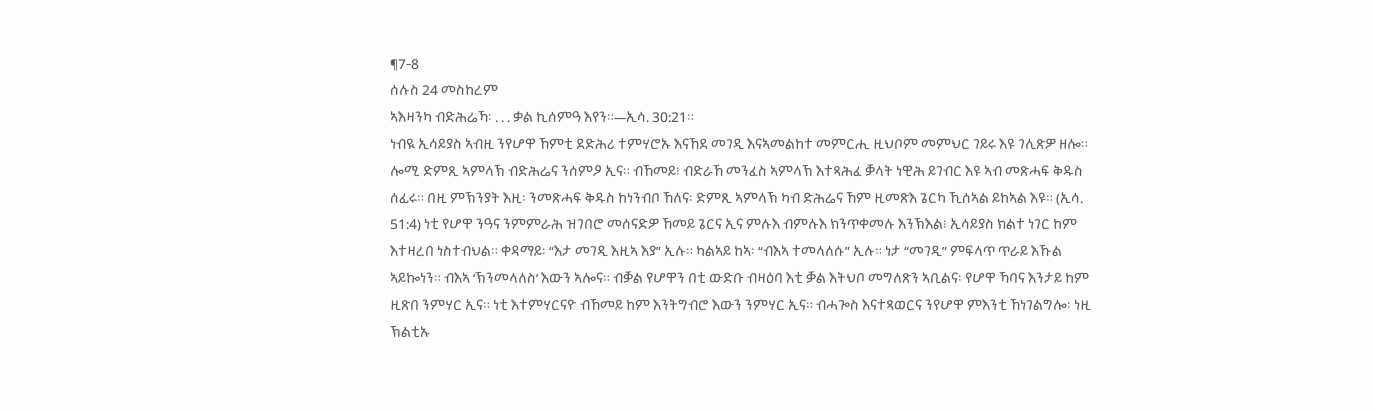¶7-8
ሰሉስ 24 መስከረም
ኣእዛንካ ብድሕሬኻ፡ . . . ቃል ኪሰምዓ እየን።—ኢሳ. 30:21።
ነብዪ ኢሳይያስ ኣብዚ ንየሆዋ ኸምቲ ደድሕሪ ተምሃሮኡ እናኸደ መገዲ እናኣመልከተ መምርሒ ዚህቦም መምህር ገይሩ እዩ ገሊጽዎ ዘሎ። ሎሚ ድምጺ ኣምላኽ ብድሕሬና ንሰምዖ ኢና። ብኸመይ፧ ብድራኸ መንፈስ ኣምላኽ እተጻሕፈ ቓላት ነዊሕ ይገብር እዩ ኣብ መጽሓፍ ቅዱስ ሰፊሩ። በዚ ምኽንያት እዚ፡ ንመጽሓፍ ቅዱስ ከነንብቦ ኸለና፡ ድምጺ ኣምላኽ ካብ ድሕሬና ኸም ዚመጽእ ጌርካ ኺሰኣል ይከኣል እዩ። (ኢሳ. 51:4) ነቲ የሆዋ ንዓና ንምምራሕ ዝገበሮ መሰናድዎ ኸመይ ጌርና ኢና ምሉእ ብምሉእ ክንጥቀመሉ እንኽእል፧ ኢሳይያስ ክልተ ነገር ከም እተዛረበ ነስተብህል። ቀዳማይ፡ “እታ መገዲ እዚኣ እያ” ኢሉ። ካልኣይ ከኣ፡ “ብእኣ ተመላለሱ” ኢሉ። ነታ “መገዲ” ምፍላጥ ጥራይ እኹል ኣይኰነን። ብእኣ ‘ኽንመላለስ’ እውን ኣሎና። ብቓል የሆዋን በቲ ውድቡ ብዛዕባ እቲ ቓል እትህቦ መግለጽን ኣቢልና፡ የሆዋ ኻባና እንታይ ከም ዚጽበ ንምሃር ኢና። ነቲ እተምሃርናዮ ብኸመይ ከም እንትግብሮ እውን ንምሃር ኢና። ብሓጐስ እናተጻወርና ንየሆዋ ምእንቲ ኸነገልግሎ፡ ነዚ ኽልቲኡ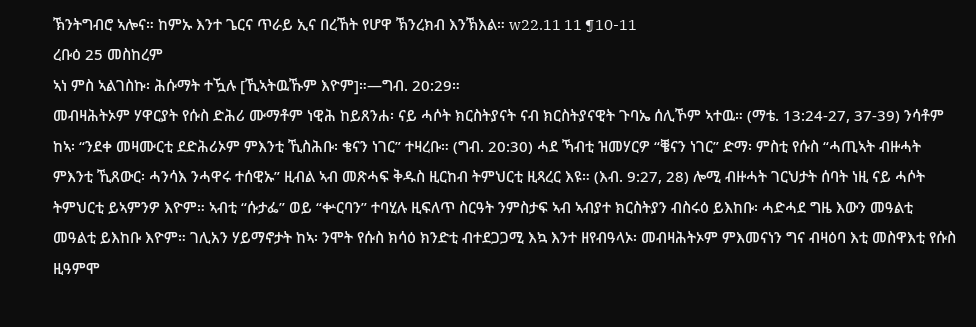ኽንትግብሮ ኣሎና። ከምኡ እንተ ጌርና ጥራይ ኢና በረኸት የሆዋ ኽንረክብ እንኽእል። w22.11 11 ¶10-11
ረቡዕ 25 መስከረም
ኣነ ምስ ኣልገስኩ፡ ሕሱማት ተዃሉ [ኺኣትዉኹም እዮም]።—ግብ. 20:29።
መብዛሕትኦም ሃዋርያት የሱስ ድሕሪ ሙማቶም ነዊሕ ከይጸንሐ፡ ናይ ሓሶት ክርስትያናት ናብ ክርስትያናዊት ጉባኤ ሰሊኾም ኣተዉ። (ማቴ. 13:24-27, 37-39) ንሳቶም ከኣ፡ “ንደቀ መዛሙርቲ ደድሕሪኦም ምእንቲ ኺስሕቡ፡ ቄናን ነገር” ተዛረቡ። (ግብ. 20:30) ሓደ ኻብቲ ዝመሃርዎ “ቔናን ነገር” ድማ፡ ምስቲ የሱስ “ሓጢኣት ብዙሓት ምእንቲ ኺጸውር፡ ሓንሳእ ንሓዋሩ ተሰዊኡ” ዚብል ኣብ መጽሓፍ ቅዱስ ዚርከብ ትምህርቲ ዚጻረር እዩ። (እብ. 9:27, 28) ሎሚ ብዙሓት ገርህታት ሰባት ነዚ ናይ ሓሶት ትምህርቲ ይኣምንዎ እዮም። ኣብቲ “ሱታፌ” ወይ “ቍርባን” ተባሂሉ ዚፍለጥ ስርዓት ንምስታፍ ኣብ ኣብያተ ክርስትያን ብስሩዕ ይእከቡ፡ ሓድሓደ ግዜ እውን መዓልቲ መዓልቲ ይእከቡ እዮም። ገሊአን ሃይማኖታት ከኣ፡ ንሞት የሱስ ክሳዕ ክንድቲ ብተደጋጋሚ እኳ እንተ ዘየብዓላኦ፡ መብዛሕትኦም ምእመናነን ግና ብዛዕባ እቲ መስዋእቲ የሱስ ዚዓምሞ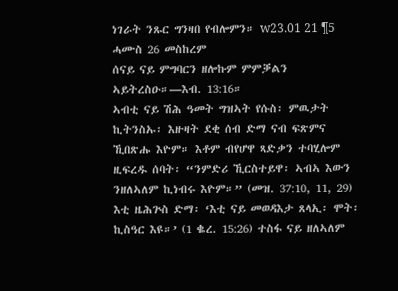ነገራት ንጹር ግንዛበ የብሎምን። w23.01 21 ¶5
ሓሙስ 26 መስከረም
ሰናይ ናይ ምግባርን ዘሎኩም ምምቓልን ኣይትረስዑ።—እብ. 13:16።
ኣብቲ ናይ ሽሕ ዓመት ግዝኣት የሱስ፡ ምዉታት ኪትንስኡ፡ እዙዛት ደቂ ሰብ ድማ ናብ ፍጽምና ኺበጽሑ እዮም። እቶም ብየሆዋ ጻድቃን ተባሂሎም ዚፍረዱ ሰባት፡ “ንምድሪ ኺርስተይዋ፡ ኣብኣ እውን ንዘለኣለም ኪነብሩ እዮም።” (መዝ. 37:10, 11, 29) እቲ ዜሕጕስ ድማ፡ ‘እቲ ናይ መወዳእታ ጸላኢ፡ ሞት፡ ኪስዓር እዩ።’ (1 ቈረ. 15:26) ተስፋ ናይ ዘለኣለም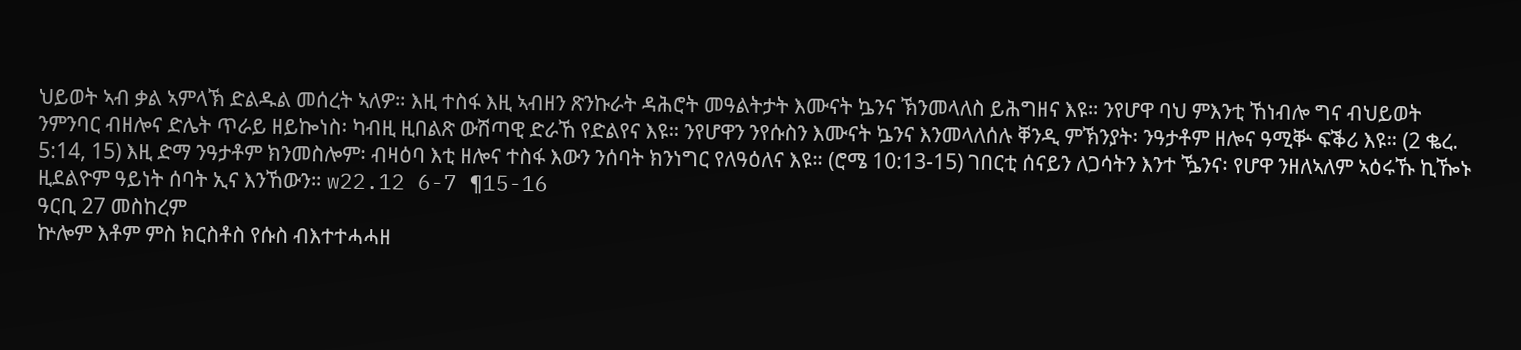ህይወት ኣብ ቃል ኣምላኽ ድልዱል መሰረት ኣለዎ። እዚ ተስፋ እዚ ኣብዘን ጽንኩራት ዳሕሮት መዓልትታት እሙናት ኴንና ኽንመላለስ ይሕግዘና እዩ። ንየሆዋ ባህ ምእንቲ ኸነብሎ ግና ብህይወት ንምንባር ብዘሎና ድሌት ጥራይ ዘይኰነስ፡ ካብዚ ዚበልጽ ውሽጣዊ ድራኸ የድልየና እዩ። ንየሆዋን ንየሱስን እሙናት ኴንና እንመላለሰሉ ቐንዲ ምኽንያት፡ ንዓታቶም ዘሎና ዓሚቝ ፍቕሪ እዩ። (2 ቈረ. 5:14, 15) እዚ ድማ ንዓታቶም ክንመስሎም፡ ብዛዕባ እቲ ዘሎና ተስፋ እውን ንሰባት ክንነግር የለዓዕለና እዩ። (ሮሜ 10:13-15) ገበርቲ ሰናይን ለጋሳትን እንተ ዄንና፡ የሆዋ ንዘለኣለም ኣዕሩኹ ኪዀኑ ዚደልዮም ዓይነት ሰባት ኢና እንኸውን። w22.12 6-7 ¶15-16
ዓርቢ 27 መስከረም
ኵሎም እቶም ምስ ክርስቶስ የሱስ ብእተተሓሓዘ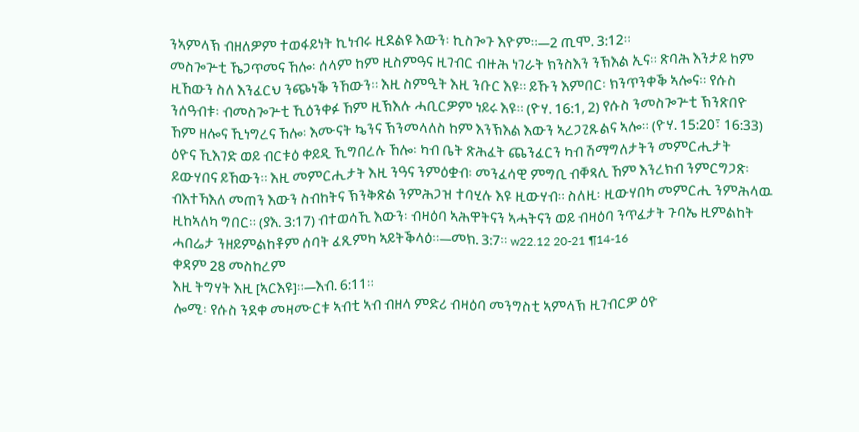ንኣምላኽ ብዘለዎም ተወፋይነት ኪነብሩ ዚደልዩ እውን፡ ኪስጐጉ እዮም።—2 ጢሞ. 3:12።
መስጐጕቲ ኼጋጥመና ኸሎ፡ ሰላም ከም ዚስምዓና ዚገብር ብዙሕ ነገራት ክንስእን ንኽእል ኢና። ጽባሕ እንታይ ከም ዚኸውን ስለ እንፈርህ ንጭነቕ ንኸውን። እዚ ስምዒት እዚ ንቡር እዩ። ይኹን እምበር፡ ክንጥንቀቕ ኣሎና። የሱስ ንሰዓብቱ፡ ብመስጐጕቲ ኺዕንቀፉ ኸም ዚኽእሉ ሓቢርዎም ነይሩ እዩ። (ዮሃ. 16:1, 2) የሱስ ንመስጐጕቲ ኽንጽበዮ ኸም ዘሎና ኺነግረና ኸሎ፡ እሙናት ኴንና ኽንመላለስ ከም እንኽእል እውን ኣረጋጊጹልና ኣሎ። (ዮሃ. 15:20፣ 16:33) ዕዮና ኺእገድ ወይ ብርቱዕ ቀይዲ ኺግበረሉ ኸሎ፡ ካብ ቤት ጽሕፈት ጨንፈርን ካብ ሽማግለታትን መምርሒታት ይውሃበና ይኸውን። እዚ መምርሒታት እዚ ንዓና ንምዕቋብ፡ መንፈሳዊ ምግቢ ብቐጻሊ ኸም እንረክብ ንምርግጋጽ፡ ብእተኻእለ መጠን እውን ስብከትና ኽንቅጽል ንምሕጋዝ ተባሂሉ እዩ ዚውሃብ። ስለዚ፡ ዚውሃበካ መምርሒ ንምሕላዉ ዚከኣለካ ግበር። (ያእ. 3:17) ብተወሳኺ እውን፡ ብዛዕባ ኣሕዋትናን ኣሓትናን ወይ ብዛዕባ ንጥፈታት ጉባኤ ዚምልከት ሓበሬታ ንዘይምልከቶም ሰባት ፈጺምካ ኣይትቕላዕ።—መክ. 3:7። w22.12 20-21 ¶14-16
ቀዳም 28 መስከረም
እዚ ትግሃት እዚ [ኣርእዩ]።—እብ. 6:11።
ሎሚ፡ የሱስ ንደቀ መዛሙርቱ ኣብቲ ኣብ ብዘላ ምድሪ ብዛዕባ መንግስቲ ኣምላኽ ዚገብርዎ ዕዮ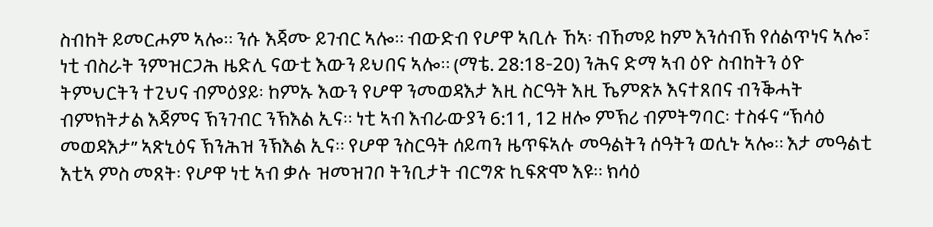ስብከት ይመርሖም ኣሎ። ንሱ እጃሙ ይገብር ኣሎ። ብውድብ የሆዋ ኣቢሉ ኸኣ፡ ብኸመይ ከም እንሰብኽ የሰልጥነና ኣሎ፣ ነቲ ብስራት ንምዝርጋሕ ዜድሊ ናውቲ እውን ይህበና ኣሎ። (ማቴ. 28:18-20) ንሕና ድማ ኣብ ዕዮ ስብከትን ዕዮ ትምህርትን ተጊህና ብምዕያይ፡ ከምኡ እውን የሆዋ ንመወዳእታ እዚ ስርዓት እዚ ኼምጽኦ እናተጸበና ብንቕሓት ብምክትታል እጃምና ኽንገብር ንኽእል ኢና። ነቲ ኣብ እብራውያን 6:11, 12 ዘሎ ምኽሪ ብምትግባር፡ ተስፋና “ኽሳዕ መወዳእታ” ኣጽኒዕና ኽንሕዝ ንኽእል ኢና። የሆዋ ንስርዓት ሰይጣን ዜጥፍኣሉ መዓልትን ሰዓትን ወሲኑ ኣሎ። እታ መዓልቲ እቲኣ ምስ መጸት፡ የሆዋ ነቲ ኣብ ቃሉ ዝመዝገቦ ትንቢታት ብርግጽ ኪፍጽሞ እዩ። ክሳዕ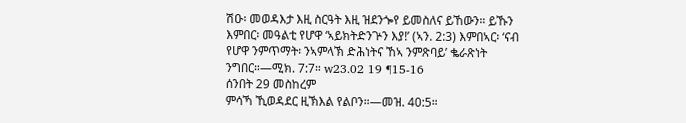ሽዑ፡ መወዳእታ እዚ ስርዓት እዚ ዝደንጐየ ይመስለና ይኸውን። ይኹን እምበር፡ መዓልቲ የሆዋ ‘ኣይክትድንጕን እያ!’ (ኣን. 2:3) እምበኣር፡ ‘ናብ የሆዋ ንምጥማት፡ ንኣምላኽ ድሕነትና ኸኣ ንምጽባይ’ ቈራጽነት ንግበር።—ሚክ. 7:7። w23.02 19 ¶15-16
ሰንበት 29 መስከረም
ምሳኻ ኺወዳደር ዚኽእል የልቦን።—መዝ. 40:5።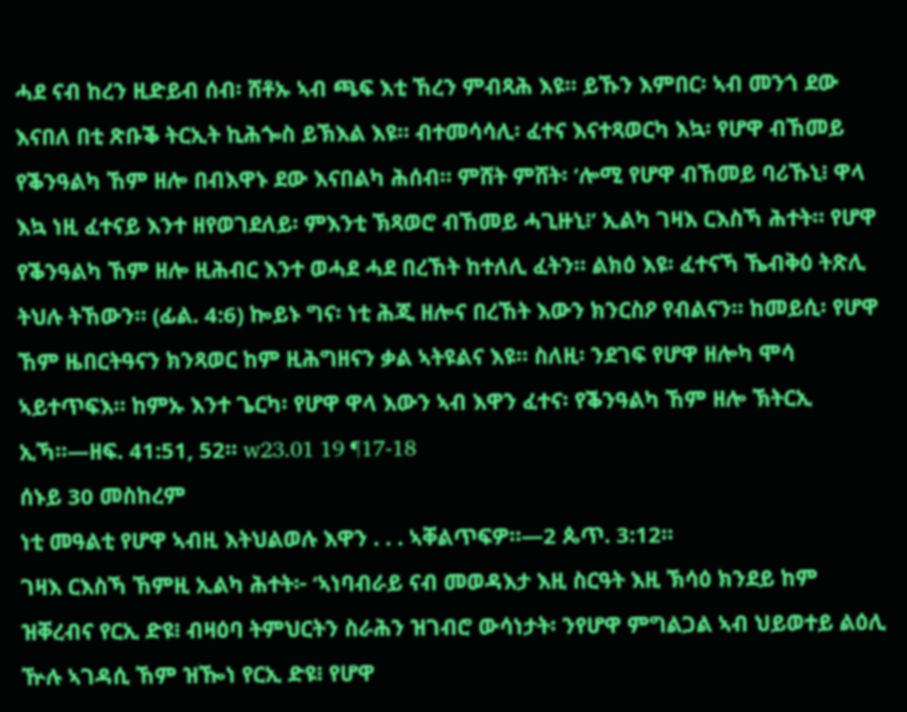ሓደ ናብ ከረን ዚድይብ ሰብ፡ ሸቶኡ ኣብ ጫፍ እቲ ኸረን ምብጻሕ እዩ። ይኹን እምበር፡ ኣብ መንጎ ደው እናበለ በቲ ጽቡቕ ትርኢት ኪሕጐስ ይኽእል እዩ። ብተመሳሳሊ፡ ፈተና እናተጻወርካ እኳ፡ የሆዋ ብኸመይ የቕንዓልካ ኸም ዘሎ በብእዋኑ ደው እናበልካ ሕሰብ። ምሸት ምሸት፡ ‘ሎሚ የሆዋ ብኸመይ ባሪኹኒ፧ ዋላ እኳ ነዚ ፈተናይ እንተ ዘየወገደለይ፡ ምእንቲ ኽጻወሮ ብኸመይ ሓጊዙኒ፧’ ኢልካ ገዛእ ርእስኻ ሕተት። የሆዋ የቕንዓልካ ኸም ዘሎ ዚሕብር እንተ ወሓደ ሓደ በረኸት ከተለሊ ፈትን። ልክዕ እዩ፡ ፈተናኻ ኼብቅዕ ትጽሊ ትህሉ ትኸውን። (ፊል. 4:6) ኰይኑ ግና፡ ነቲ ሕጂ ዘሎና በረኸት እውን ክንርስዖ የብልናን። ከመይሲ፡ የሆዋ ኸም ዜበርትዓናን ክንጻወር ከም ዚሕግዘናን ቃል ኣትዩልና እዩ። ስለዚ፡ ንደገፍ የሆዋ ዘሎካ ሞሳ ኣይተጥፍእ። ከምኡ እንተ ጌርካ፡ የሆዋ ዋላ እውን ኣብ እዋን ፈተና፡ የቕንዓልካ ኸም ዘሎ ኽትርኢ ኢኻ።—ዘፍ. 41:51, 52። w23.01 19 ¶17-18
ሰኑይ 30 መስከረም
ነቲ መዓልቲ የሆዋ ኣብዚ እትህልወሉ እዋን . . . ኣቐልጥፍዎ።—2 ጴጥ. 3:12።
ገዛእ ርእስኻ ኸምዚ ኢልካ ሕተት፦ ‘ኣነባብራይ ናብ መወዳእታ እዚ ስርዓት እዚ ኽሳዕ ክንደይ ከም ዝቐረብና የርኢ ድዩ፧ ብዛዕባ ትምህርትን ስራሕን ዝገብሮ ውሳነታት፡ ንየሆዋ ምግልጋል ኣብ ህይወተይ ልዕሊ ዅሉ ኣገዳሲ ኸም ዝዀነ የርኢ ድዩ፧ የሆዋ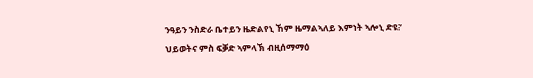ንዓይን ንስድራ ቤተይን ዜድልየኒ ኸም ዜማልኣለይ እምነት ኣሎኒ ድዩ፧’ ህይወትና ምስ ፍቓድ ኣምላኽ ብዚሰማማዕ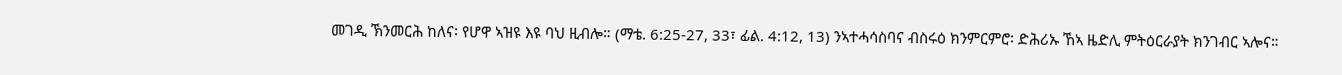መገዲ ኽንመርሕ ከለና፡ የሆዋ ኣዝዩ እዩ ባህ ዚብሎ። (ማቴ. 6:25-27, 33፣ ፊል. 4:12, 13) ንኣተሓሳስባና ብስሩዕ ክንምርምሮ፡ ድሕሪኡ ኸኣ ዜድሊ ምትዕርራያት ክንገብር ኣሎና።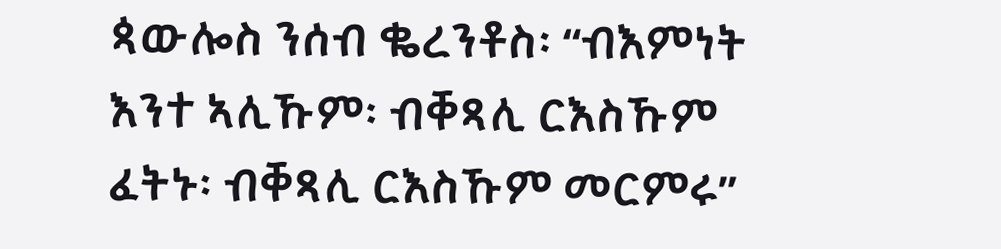ጳውሎስ ንሰብ ቈረንቶስ፡ “ብእምነት እንተ ኣሊኹም፡ ብቐጻሊ ርእስኹም ፈትኑ፡ ብቐጻሊ ርእስኹም መርምሩ”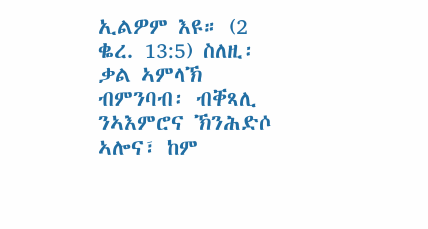ኢልዎም እዩ። (2 ቈረ. 13:5) ስለዚ፡ ቃል ኣምላኽ ብምንባብ፡ ብቐጻሊ ንኣእምሮና ኽንሕድሶ ኣሎና፣ ከም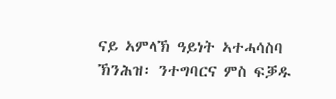ናይ ኣምላኽ ዓይነት ኣተሓሳስባ ኽንሕዝ፡ ንተግባርና ምስ ፍቓዱ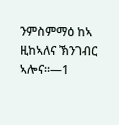ንምስምማዕ ከኣ ዚከኣለና ኽንገብር ኣሎና።—1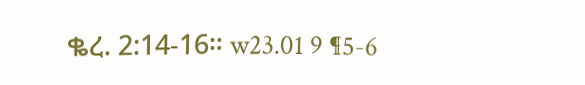ቈረ. 2:14-16። w23.01 9 ¶5-6